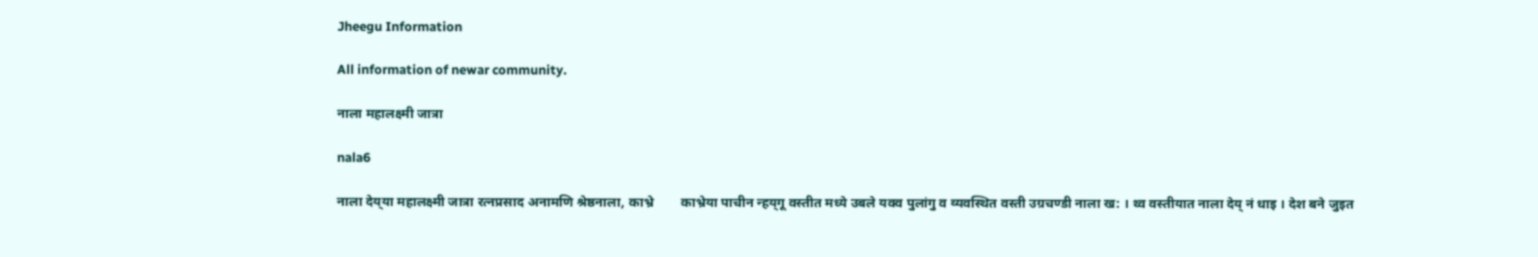Jheegu Information

All information of newar community.

नाला महालक्ष्मी जात्रा

nala6

नाला देय्‌या महालक्ष्मी जात्रा रत्नप्रसाद अनामणि श्रेष्ठनाला, काभ्रे        काभ्रेया पाचीन न्हय्‌गू वस्तीत मध्ये उबले यक्व पुलांगु व व्यवस्थित वस्ती उग्रचण्डी नाला ख: । थ्व वस्तीयात नाला देय्‌ नं धाइ । देश बने जुइत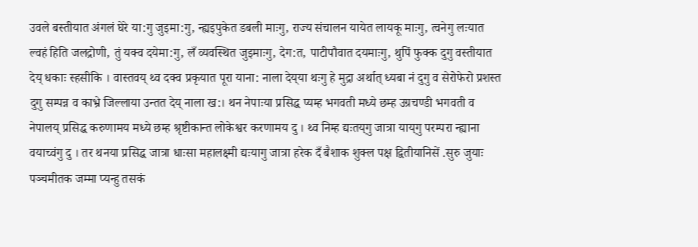उवले बस्तीयात अंगलं घेरे या:गु जुइमा:गु, न्ह्यइपुकेत डबली माःगु, राज्य संचालन यायेत लायकू माःगु, त्वनेगु लःयात ल्वहं हिति जलद्रोणी, तुं यक्व दयेमा:गु, लँ व्यवस्थित जुइमाःगु, देग:त, पाटीपौवात दयमाःगु, थुपिं फुक्क दुगु वस्तीयात देय्‌ धकाः स्हसीकि । वास्तवय्‌ थ्व दक्व प्रकृयात पूरा याना: नाला देय्‌या थःगु हे मुद्रा अर्थात्‌ ध्यबा नं दुगु व सेरोफेरो प्रशस्त दुगु सम्पन्न व काभ्रे जिल्लाया उन्तत देय्‌ नाला ख:। थन नेपाःया प्रसिद्ध प्यम्ह भगवती मध्ये छम्ह उग्रचण्डी भगवती व नेपालय्‌ प्रसिद्ध करुणामय मध्ये छम्ह श्रृष्टीकान्त लोकेश्वर करणामय दु । थ्व निम्ह द्यःतय्‌गु जात्रा याय्‌गु परम्परा न्ह्याना वयाच्वंगु दु । तर थनया प्रसिद्ध जात्रा धाःसा महालक्ष्मी द्यःयागु जात्रा हरेक दँ बैशाक शुक्ल पक्ष द्वितीयानिसें .सुरु जुयाः पञ्चमीतक जम्मा प्यन्हु तसकं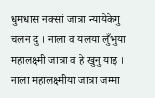धुमधास नक्सां जात्रा न्यायेकेगु चलन दु । नाला व यलया लुँभुया महालक्ष्मी जात्रा व हे खुनु याइ । नाला महालक्ष्मीया जात्रा जम्मा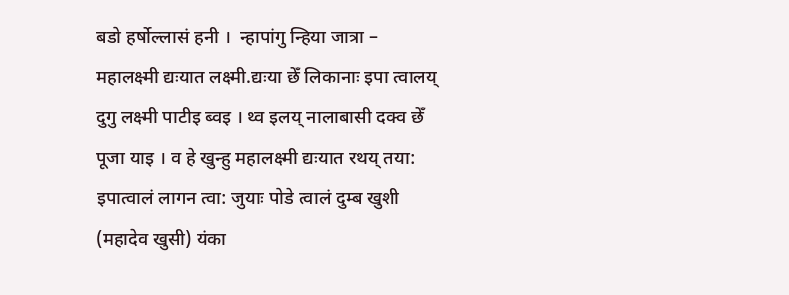बडो हर्षोल्लासं हनी ।  न्हापांगु न्हिया जात्रा – महालक्ष्मी द्यःयात लक्ष्मी.द्यःया छेँ लिकानाः इपा त्वालय्‌ दुगु लक्ष्मी पाटीइ ब्वइ । थ्व इलय्‌ नालाबासी दक्व छेँ पूजा याइ । व हे खुन्हु महालक्ष्मी द्यःयात रथय्‌ तया: इपात्वालं लागन त्वा: जुयाः पोडे त्वालं दुम्ब खुशी (महादेव खुसी) यंका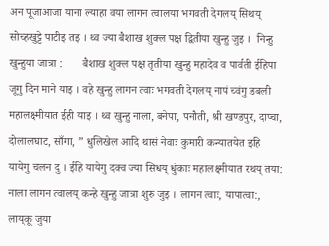अन पूजाआजा याना ल्याहा वया लागन त्वालया भगवती देगलय्‌ सिथय्‌ सोच्हखुट्टे पाटीइ तइ । थ्व ज्या बैशाख शुक्ल पक्ष द्वितीया खुन्हु जुइ ।  निन्हु खुन्हुया जात्रा :       बैशाख शुक्ल पक्ष तृतीया खुन्हु महादेव व पार्वती ईहिपा जूगु दिन माने याइ । वहे खुन्हु लागन त्वाः भगवती देगलय्‌ नापं च्वंगु डबली महालक्ष्मीयात ईही याइ । थ्व खुन्हु नाला, बनेपा, पनौती, श्री खण्डपुर, दाप्चा, दोलालघाट, साँगा, ” धुलिखेल आदि थासं नेवाः कुमारी कन्यातयेत इहि यायेगु चलन दु । ईहि यायेगु दक्व ज्या सिधय्‌ धुंकाः महालक्ष्मीयात रथय्‌ तया: नाला लागन त्वालय्‌ कन्हे खुन्हु जात्रा शुरु जुइ । लागन त्वाः, यापात्वा:, लाय्‌कू जुया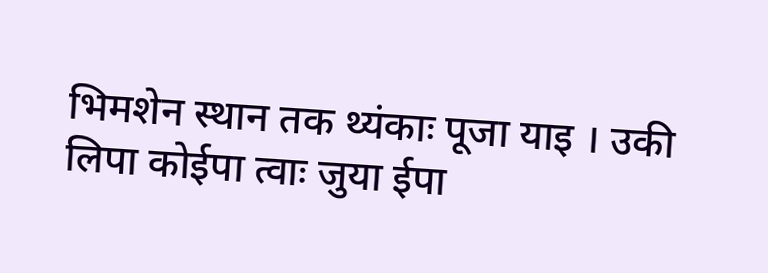भिमशेन स्थान तक थ्यंकाः पूजा याइ । उकी लिपा कोईपा त्वाः जुया ईपा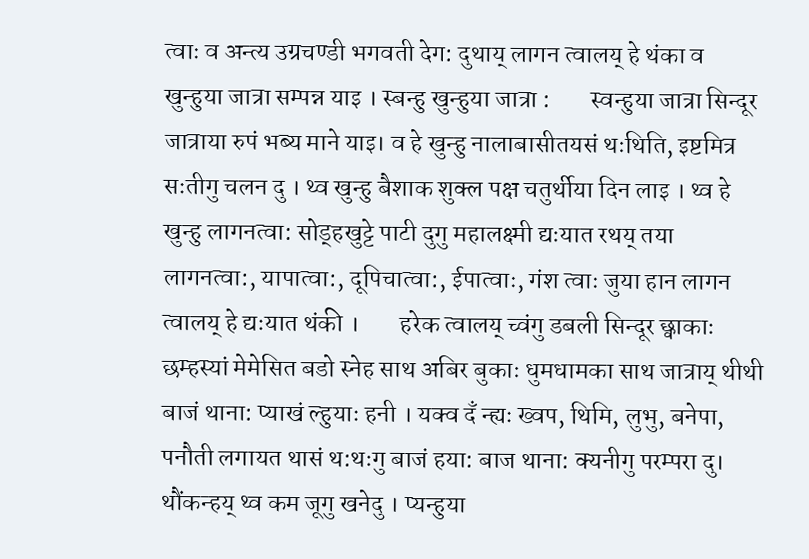त्वाः व अन्त्य उग्रचण्डी भगवती देग: दुथाय्‌ लागन त्वालय्‌ हे थंका व खुन्हुया जात्रा सम्पन्न याइ । स्बन्हु खुन्हुया जात्रा :        स्वन्हुया जात्रा सिन्दूर जात्राया रुपं भब्य माने याइ। व हे खुन्हु नालाबासीतयसं थःथिति, इष्टमित्र सःतीगु चलन दु । थ्व खुन्हु बैशाक शुक्ल पक्ष चतुर्थीया दिन लाइ । थ्व हे खुन्हु लागनत्वा: सोड्हखुट्टे पाटी दुगु महालक्ष्मी द्यःयात रथय्‌ तया लागनत्वा:, यापात्वा:, दूपिचात्वा:, ईपात्वाः, गंश त्वाः जुया हान लागन त्वालय्‌ हे द्यःयात थंकी ।        हरेक त्वालय्‌ च्वंगु डबली सिन्दूर छ्वाकाः छम्हस्यां मेमेसित बडो स्नेह साथ अबिर बुकाः धुमधामका साथ जात्राय्‌ थीथी बाजं थाना: प्याखं ल्हुयाः हनी । यक्व दँ न्ह्यः ख्वप, थिमि, लुभु, बनेपा, पनौती लगायत थासं थ:थःगु बाजं हया: बाज थाना: क्यनीगु परम्परा दु। थौंकन्हय्‌ थ्व कम जूगु खनेदु । प्यन्हुया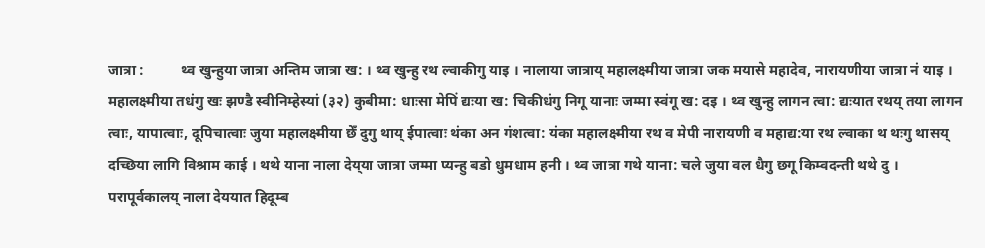जात्रा :          थ्व खुन्हुया जात्रा अन्तिम जात्रा ख: । थ्व खुन्हु रथ ल्वाकीगु याइ । नालाया जात्राय्‌ महालक्ष्मीया जात्रा जक मयासे महादेव, नारायणीया जात्रा नं याइ । महालक्ष्मीया तधंगु खः झण्डै स्वीनिम्हेस्यां (३२) कुबीमा: धाःसा मेपिं द्यःया ख: चिकीधंगु निगू यानाः जम्मा स्वंगू ख: दइ । थ्व खुन्हु लागन त्वा: द्यःयात रथय्‌ तया लागन त्वाः, यापात्वाः, दूपिचात्वाः जुया महालक्ष्मीया छेँ दुगु थाय्‌ ईपात्वाः थंका अन गंशत्वा: यंका महालक्ष्मीया रथ व मेपी नारायणी व महाद्य:या रथ ल्वाका थ थःगु थासय्‌ दच्छिया लागि विश्राम काई । थथे याना नाला देय्‌या जात्रा जम्मा प्यन्हु बडो धुमधाम हनी । थ्व जात्रा गथे याना: चले जुया वल धैगु छगू किम्वदन्ती थथे दु ।         परापूर्वकालय्‌ नाला देययात हिदूम्ब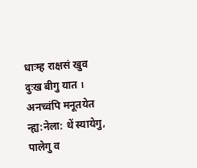धाःम्ह राक्षसं खुव दुःख बीगु यात । अनच्वंपि मनूतयेत न्ह्य:नेला: थें स्यायेगु, पालेगु व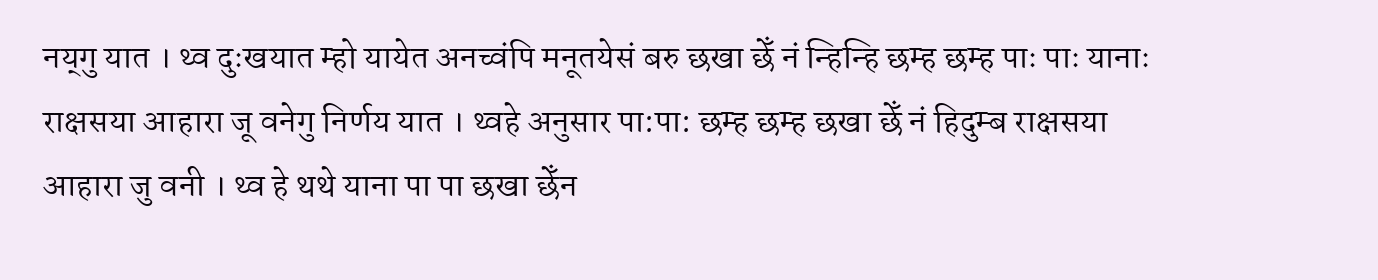नय्‌गु यात । थ्व दुःखयात म्हो यायेत अनच्वंपि मनूतयेसं बरु छखा छेँ नं न्हिन्हि छम्ह छम्ह पाः पाः यानाः राक्षसया आहारा जू वनेगु निर्णय यात । थ्वहे अनुसार पा:पा: छम्ह छम्ह छखा छेँ नं हिदुम्ब राक्षसया आहारा जु वनी । थ्व हे थथे याना पा पा छखा छेँन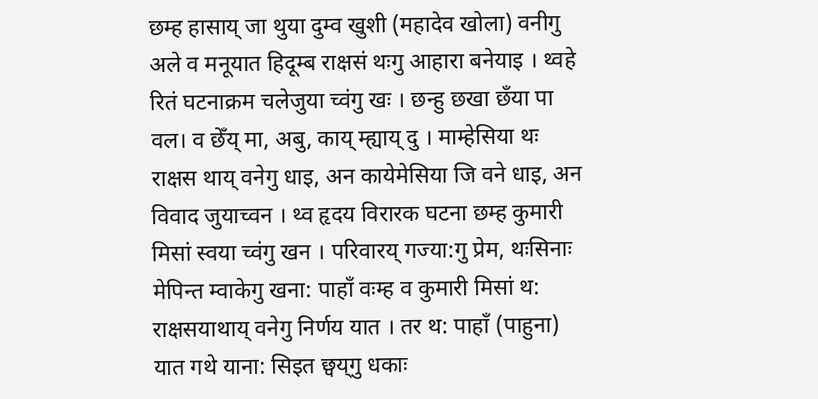छम्ह हासाय्‌ जा थुया दुम्व खुशी (महादेव खोला) वनीगु अले व मनूयात हिदूम्ब राक्षसं थःगु आहारा बनेयाइ । थ्वहे रितं घटनाक्रम चलेजुया च्वंगु खः । छन्हु छखा छँया पा वल। व छेँय्‌ मा, अबु, काय्‌ म्ह्याय्‌ दु । माम्हेसिया थः राक्षस थाय्‌ वनेगु धाइ, अन कायेमेसिया जि वने धाइ, अन विवाद जुयाच्वन । थ्व हृदय विरारक घटना छम्ह कुमारी मिसां स्वया च्वंगु खन । परिवारय्‌ गज्या:गु प्रेम, थःसिनाः मेपिन्त म्वाकेगु खना: पाहाँ वःम्ह व कुमारी मिसां थ: राक्षसयाथाय्‌ वनेगु निर्णय यात । तर थ: पाहाँ (पाहुना) यात गथे याना: सिइत छ्वय्‌गु धकाः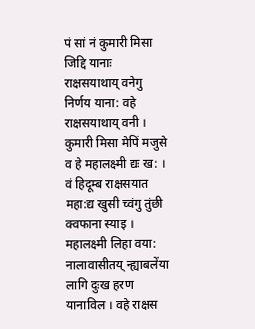पं सां नं कुमारी मिसा जिद्दि यानाः राक्षसयाथाय्‌ वनेगु निर्णय याना: वहे राक्षसयाथाय्‌ वनी । कुमारी मिसा मेपिं मजुसे व हे महालक्ष्मी द्यः ख: । वं हिदूम्ब राक्षसयात महा:द्य खुसी च्वंगु तुंछी क्वफाना स्याइ । महालक्ष्मी लिहा वया: नालावासीतय्‌ न्ह्याबलेंया लागि दुःख हरण यानाविल । वहे राक्षस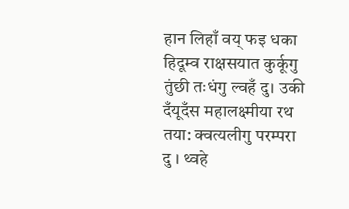हान लिहाँ वय्‌ फइ धका हिदूम्व राक्षसयात कुर्कूगु तुंछी तःधंगु ल्वहँ दु। उकी दँयूदँस महालक्ष्मीया रथ तया: क्वत्यलीगु परम्परा दु । थ्वहे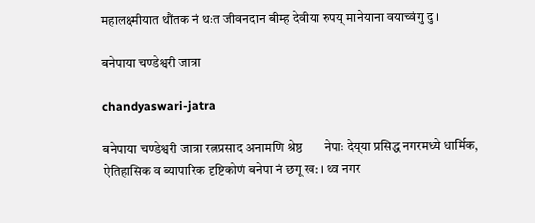महालक्ष्मीयात थौंतक नं थःत जीवनदान बीम्ह देवीया रुपय्‌ मानेयाना वयाच्वंगु दु ।

बनेपाया चण्डेश्वरी जात्रा

chandyaswari-jatra

बनेपाया चण्डेश्वरी जात्रा रत्नप्रसाद अनामणि श्रेष्ठ       नेपाः देय्‌या प्रसिद्ध नगरमध्ये धार्मिक, ऐतिहासिक व ब्यापारिक दृष्टिकोणं बनेपा नं छगू ख: । थ्व नगर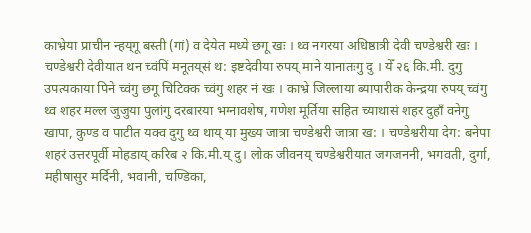काभ्रेया प्राचीन न्हय्‌गू बस्ती (गां) व देयेत मध्ये छगू खः । थ्व नगरया अधिष्ठात्री देवी चण्डेश्वरी खः । चण्डेश्वरी देवीयात थन च्वंपिं मनूतय्‌सं थ: इष्टदेवीया रुपय्‌ माने यानातःगु दु । येँ २६ कि.मी. दुगु उपत्यकाया पिने च्वंगु छगू चिटिक्क च्वंगु शहर नं खः । काभ्रे जिल्लाया ब्यापारीक केन्द्रया रुपय्‌ च्वंगु थ्व शहर मल्ल जुजुया पुलांगु दरबारया भग्नावशेष, गणेश मूर्तिया सहित च्याथासं शहर दुहाँ वनेगु खापा, कुण्ड व पाटीत यक्व दुगु थ्व थाय्‌ या मुख्य जात्रा चण्डेश्वरी जात्रा ख: । चण्डेश्वरीया देग: बनेपा शहरं उत्तरपूर्वी मोहडाय्‌ करिब २ कि.मी.य्‌ दु। लोक जीवनय्‌ चण्डेश्वरीयात जगजननी, भगवती, दुर्गा, महीषासुर मर्दिनी, भवानी, चण्डिका,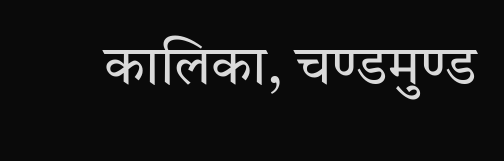कालिका, चण्डमुण्ड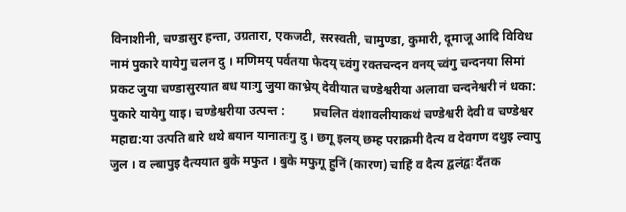विनाशीनी, चण्डासुर हन्ता, उग्रतारा, एकजटी, सरस्वती, चामुण्डा, कुमारी, दूमाजू आदि विविध नामं पुकारे यायेगु चलन दु । मणिमय्‌ पर्वतया फेदय्‌ च्वंगु रक्तचन्दन वनय्‌ च्वंगु चन्दनया सिमां प्रकट जुया चण्डासुरयात बध याःगु जुया काभ्रेय्‌ देवीयात चण्डेश्वरीया अलावा चन्दनेश्वरी नं धका: पुकारे यायेगु याइ। चण्डेश्वरीया उत्पन्त :         प्रचलित वंशावलीयाकथं चण्डेश्वरी देवी व चण्डेश्वर महाद्य:या उत्पति बारे थथे बयान यानातःगु दु । छगू इलय्‌ छम्ह पराक्रमी दैत्य व देवगण दथुइ ल्वापु जुल । व ल्बापुइ दैत्ययात बुके मफुत । बुके मफुगू हुनिं (कारण) चाहिं व दैत्य द्वलंद्वः दँतक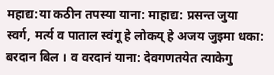महाद्य:या कठीन तपस्या याना: माहाद्य: प्रसन्त जुया स्वर्ग, मर्त्य व पाताल स्वंगू हे लोकय्‌ हे अजय जुइमा धका: बरदान बिल । व वरदानं याना: देवगणतयेत त्याकेगु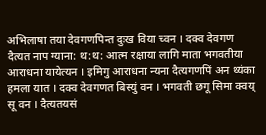अभिलाषा तया देवगणपिन्त दुःख विया च्वन । दक्व देवगण दैत्यत नाप ग्याना: थ:थ: आत्म रक्षाया लागि माता भगवतीया आराधना यायेत्यन । इमिगु आराधना न्यना दैत्यगणपिं अन थ्यंका हमला यात । दक्व देवगणत बिस्युं वन । भगवती छगू सिमा क्वय्‌ सू वन । दैत्यतयसं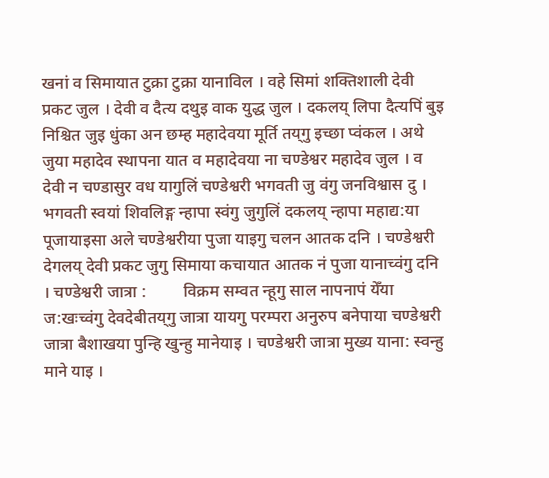खनां व सिमायात टुक्रा टुक्रा यानाविल । वहे सिमां शक्तिशाली देवी प्रकट जुल । देवी व दैत्य दथुइ वाक युद्ध जुल । दकलय्‌ लिपा दैत्यपिं बुइ निश्चित जुइ धुंका अन छम्ह महादेवया मूर्ति तय्‌गु इच्छा प्वंकल । अथे जुया महादेव स्थापना यात व महादेवया ना चण्डेश्वर महादेव जुल । व देवी न चण्डासुर वध यागुलिं चण्डेश्वरी भगवती जु वंगु जनविश्वास दु । भगवती स्वयां शिवलिङ्ग न्हापा स्वंगु जुगुलिं दकलय्‌ न्हापा महाद्य:या पूजायाइसा अले चण्डेश्वरीया पुजा याइगु चलन आतक दनि । चण्डेश्वरी देगलय्‌ देवी प्रकट जुगु सिमाया कचायात आतक नं पुजा यानाच्वंगु दनि । चण्डेश्वरी जात्रा :         विक्रम सम्वत न्हूगु साल नापनापं येँया ज:खःच्वंगु देवदेबीतय्‌गु जात्रा यायगु परम्परा अनुरुप बनेपाया चण्डेश्वरी जात्रा बैशाखया पुन्हि खुन्हु मानेयाइ । चण्डेश्वरी जात्रा मुख्य याना: स्वन्हु माने याइ ।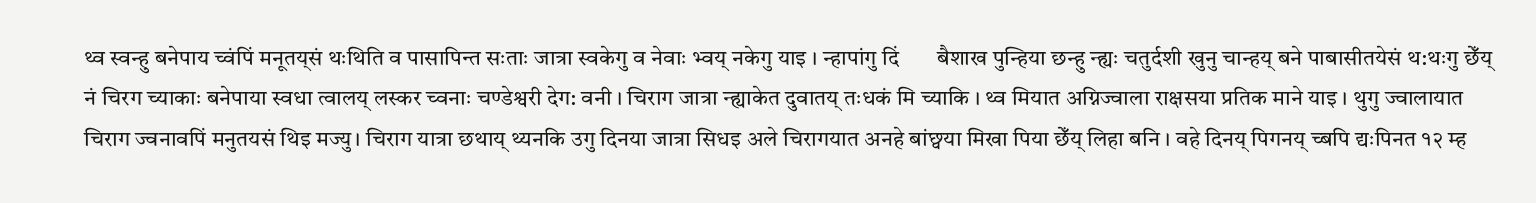थ्व स्वन्हु बनेपाय च्वंपिं मनूतय्‌सं थःथिति व पासापिन्त सःताः जात्रा स्वकेगु व नेवाः भ्वय्‌ नकेगु याइ । न्हापांगु दिं       बैशाख पुन्हिया छन्हु न्ह्यः चतुर्दशी खुनु चान्हय्‌ बने पाबासीतयेसं थ:थःगु छेँय्‌ नं चिरग च्याकाः बनेपाया स्वधा त्वालय्‌ लस्कर च्वनाः चण्डेश्वरी देग: वनी । चिराग जात्रा न्ह्याकेत दुवातय्‌ तःधकं मि च्याकि । थ्व मियात अग्निज्वाला राक्षसया प्रतिक माने याइ । थुगु ज्वालायात चिराग ज्वनावपिं मनुतयसं थिइ मज्यु। चिराग यात्रा छथाय्‌ थ्यनकि उगु दिनया जात्रा सिधइ अले चिरागयात अनहे बांछ्वया मिखा पिया छेँय्‌ लिहा बनि । वहे दिनय्‌ पिगनय्‌ च्बपि द्यःपिनत १२ म्ह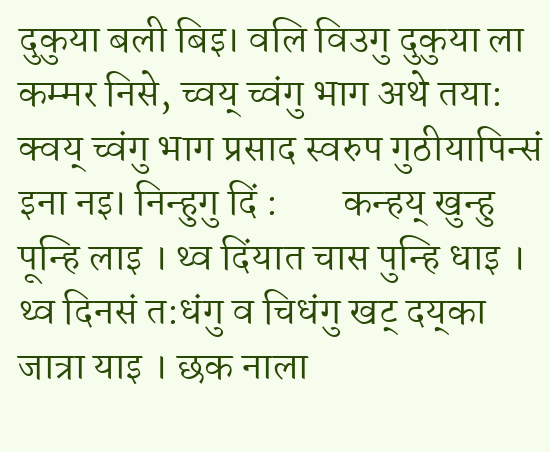दुकुया बली बिइ। वलि विउगु दुकुया ला कम्मर निसे, च्वय्‌ च्वंगु भाग अथे तया: क्वय्‌ च्वंगु भाग प्रसाद स्वरुप गुठीयापिन्सं इना नइ। निन्हुगु दिं :        कन्हय्‌ खुन्हु पून्हि लाइ । थ्व दिंयात चास पुन्हि धाइ । थ्व दिनसं त:धंगु व चिधंगु खट्‌ दय्‌का जात्रा याइ । छक नाला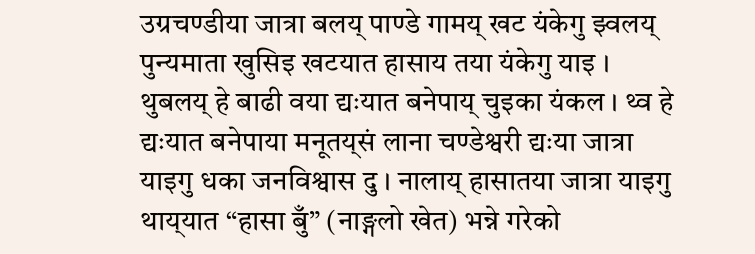उग्रचण्डीया जात्रा बलय्‌ पाण्डे गामय्‌ खट यंकेगु झ्वलय्‌ पुन्यमाता खुसिइ खटयात हासाय तया यंकेगु याइ । थुबलय्‌ हे बाढी वया द्यःयात बनेपाय्‌ चुइका यंकल । थ्व हे द्यःयात बनेपाया मनूतय्‌सं लाना चण्डेश्वरी द्यःया जात्रा याइगु धका जनविश्वास दु । नालाय्‌ हासातया जात्रा याइगु थाय्‌यात “हासा बुँ” (नाङ्गलो खेत) भन्ने गरेको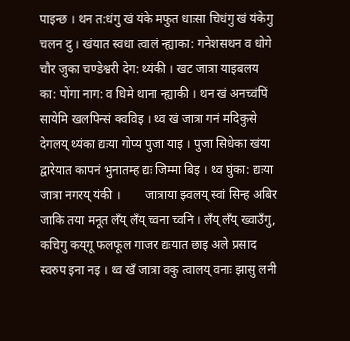पाइन्छ । थन त:धंगु खं यंके मफुत धाःसा चिधंगु खं यंकेगु चलन दु । खंयात स्वधा त्वालं न्ह्याका: गनेशसथन व धोगे चौर जुका चण्डेश्वरी देग: थ्यंकी । खट जात्रा याइबलय का: पोंगा नाग: व धिमे थाना न्ह्याकी । थन खं अनच्वंपिं सायेमि खलपिन्सं क्वविइ । थ्व खं जात्रा गनं मदिकुसे देगलय्‌ थ्यंका द्यःया गोप्य पुजा याइ । पुजा सिधेका खंया द्वारेयात कापनं भुनातम्ह द्यः जिम्मा बिइ । थ्व घुंका: द्यःया जात्रा नगरय्‌ यंकी ।        जात्राया झ्वलय्‌ स्वां सिन्ह अबिर जाकि तया मनूत लँय्‌ लँय्‌ च्वना च्वनि । लँय्‌ लँय्‌ ख्वाउँगु, कचिगु कय्‌गू फलफूल गाजर द्यःयात छाइ अले प्रसाद स्वरुप इना नइ । थ्व खँ जात्रा वकु त्वालय्‌ वनाः झासु लनी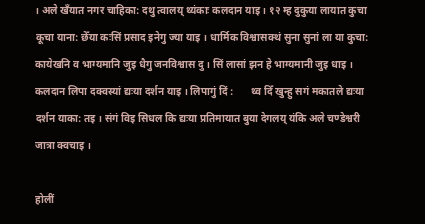। अले खँयात नगर चाहिका: दथु त्वालय्‌ थ्यंकाः कलदान याइ । १२ म्ह दुकुया लायात कुचा कूचा याना: छेँया कःसिं प्रसाद इनेगु ज्या याइ । धार्मिक विश्वासक्थं सुना सुनां ला या कुचा: कायेखनि व भाग्यमानि जुइ धैगु जनविश्वास दु । सिं लासां झन हे भाग्यमानी जुइ धाइ । कलदान लिपा दक्वस्यां द्यःया दर्शन याइ । लिपागुं दिं :       थ्व दिँ खुन्हु सगं मकातले द्यःया दर्शन याका: तइ । संगं विइ सिधल कि द्यःया प्रतिमायात बुया देगलय्‌ यंकि अले चण्डेश्वरी जात्रा क्वचाइ ।

होलीं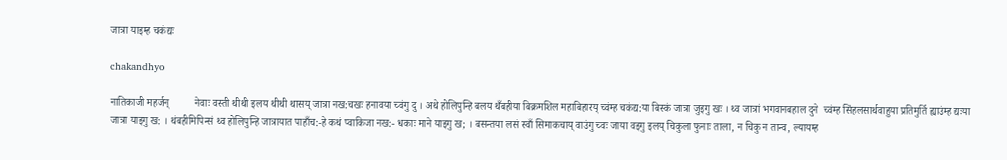जात्रा याइम्ह चकंद्यः

chakandhyo

नातिकाजी महर्जन्          नेवाः वस्ती थीथी इलय थीथी थासय्‌ जात्रा नख:चखः हनावया च्वंगु दु । अथे होलिपुन्हि बलय थँबहीया बिक्रमशिल महाबिहारय् च्वंम्ह चकंद्य:या बिस्कं जात्रा जुइगु खः । थ्व जात्रां भगवानबहाल दुने  च्वंम्ह सिंहलसार्थवाहुया प्रतिमुर्ति ह्याउंम्ह द्यःया जात्रा याइगु ख: । थंबहीमिपिन्सं थ्व होलिपुन्हि जात्रायात पाहाँच:-हे कथं प्वाकिजा नख:- धकाः माने याइगु ख; । बसन्तया लसं स्वाँ सिमाकचाय् वाउंगु च्वः जाया वइगु इलय् चिकुला फुनाः ताला, न चिकु न तान्व, ल्यायम्ह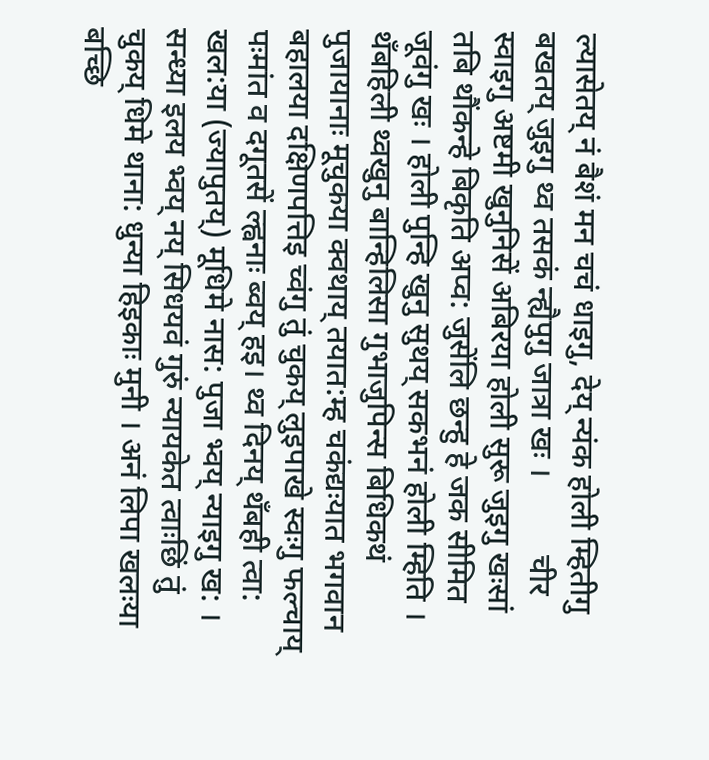ल्यासेतय्‌ नं बैशं मन चचं धाइगु, देय् न्यंक होली म्हितीगु बखतय्‌ जुइगु थ्व तसकं न्ह्यैपुगु जात्रा खः ।          चीर स्वाइगु अष्टमी खुनुनिसें अबिरया होली सुरू जुइगु खःसां तबि थौंकन्हे बिकृति अप्व: जुसेंलि छन्हु हे जक सीमित जूवंगु खः । होली पुन्हि खुनु सुथय् सकभनं होली म्हिति । थँबहिली थ्वखुनु बान्हिलिसा गुभाजुपिन्स बिधिकथं पुजायानाः मूचुकया क्वथाय्‌ तयात:म्ह चकंद्यःयात भगवान बहालया दक्षिणपत्तिइ च्वंगु तुं चुकय्‌ लुइपाखे स्वःगु फल्चाय्‌ पःमांत व दगूतसें ल्ह्वनाः ब्वय्‌ हइ। थ्व दिनय्‌ थँबही त्वा: खल:या (ज्यापुतय्‌) मूधिमे नास: पुजा भ्वय्‌ न्याइगु ख: ।           सन्ध्या इलय भ्वय्‌ नय् सिधयवं गुरुं न्यायकेत त्वाःछिं तुं चुकय् धिमे थाना: धुन्या हिइकाः मुनी । अनं लिपा खलःया बच्छि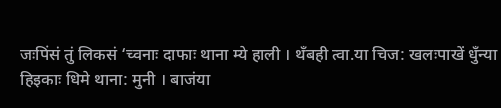जःपिंसं तुं लिकसं ‘च्वनाः दाफाः थाना म्ये हाली । थँबही त्वा.या चिज: खलःपाखें धुँन्या हिइकाः धिमे थाना: मुनी । बाजंया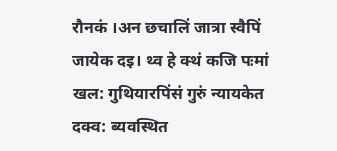रौनकं ।अन छचालिं जात्रा स्वैपिं जायेक दइ। थ्व हे क्थं कजि पःमां खल: गुथियारपिंसं गुरुं न्यायकेत दक्व: ब्यवस्थित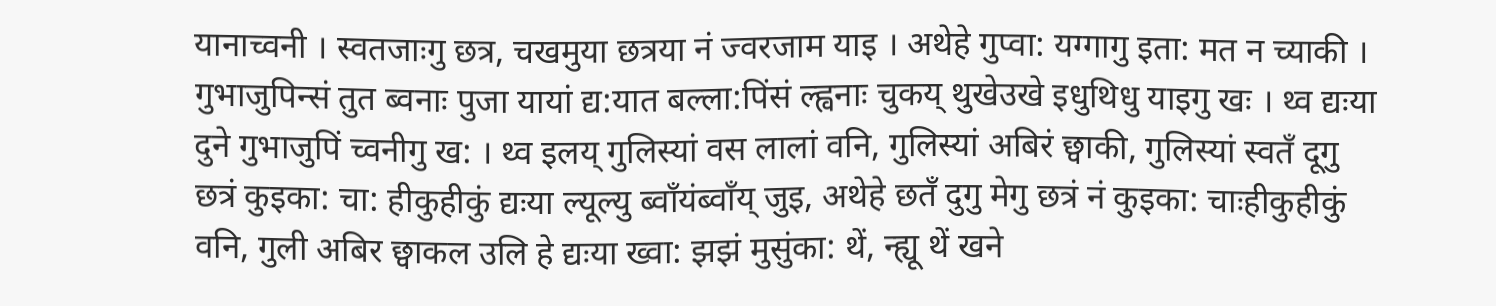यानाच्वनी । स्वतजाःगु छत्र, चखमुया छत्रया नं ज्वरजाम याइ । अथेहे गुप्वा: यग्गागु इता: मत न च्याकी । गुभाजुपिन्सं तुत ब्वनाः पुजा यायां द्य:यात बल्ला:पिंसं ल्ह्वनाः चुकय्‌ थुखेउखे इधुथिधु याइगु खः । थ्व द्यःया दुने गुभाजुपिं च्वनीगु ख: । थ्व इलय्‌ गुलिस्यां वस लालां वनि, गुलिस्यां अबिरं छ्वाकी, गुलिस्यां स्वतँ दूगु छत्रं कुइका: चा: हीकुहीकुं द्यःया ल्यूल्यु ब्वाँयंब्वाँय्‌ जुइ, अथेहे छतँ दुगु मेगु छत्रं नं कुइका: चाःहीकुहीकुं वनि, गुली अबिर छ्वाकल उलि हे द्यःया ख्वा: झझं मुसुंका: थें, न्ह्यू थें खने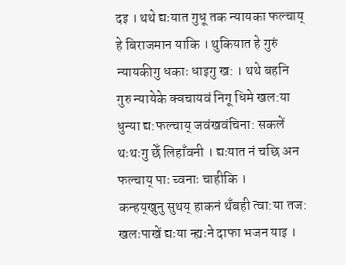दइ । थथे द्यःयात गुधू तक न्यायका फल्चाय्‌ हे बिराजमान याकि । थुकियात हे गुरुं न्यायकीगु धकाः धाइगु ख: । थथे बहनि गुरु न्यायेके क्वचायवं निगू धिमे खल:या धुन्या द्य:फल्चाय्‌ जवंखवंचिना: सकलें थःथःगु छेँ लिहाँवनी । द्यःयात नं चछि अन फल्चाय्‌ पाः च्वनाः चाहीकि ।         कन्हय्‌खुनु सुथय्‌ हाकनं थँबही त्वा:या तज: खलःपाखें द्यःया न्ह्यःने दाफा भजन याइ ।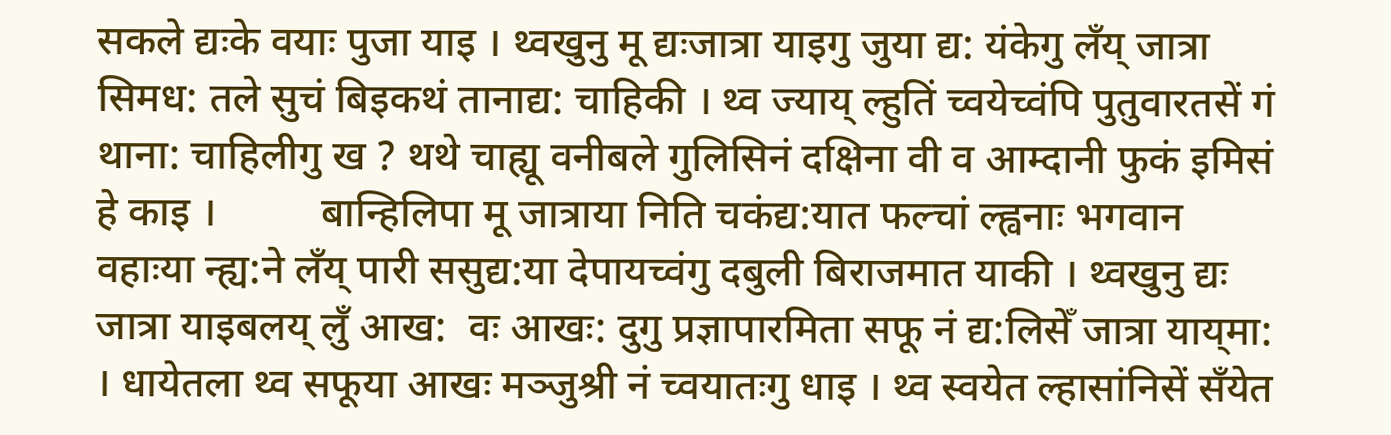सकले द्यःके वयाः पुजा याइ । थ्वखुनु मू द्यःजात्रा याइगु जुया द्य: यंकेगु लँय्‌ जात्रा सिमध: तले सुचं बिइकथं तानाद्य: चाहिकी । थ्व ज्याय्‌ ल्हुतिं च्वयेच्वंपि पुतुवारतसें गं थाना: चाहिलीगु ख ? थथे चाह्यू वनीबले गुलिसिनं दक्षिना वी व आम्दानी फुकं इमिसं हे काइ ।          बान्हिलिपा मू जात्राया निति चकंद्य:यात फल्चां ल्ह्वनाः भगवान वहाःया न्ह्य:ने लँय्‌ पारी ससुद्य:या देपायच्वंगु दबुली बिराजमात याकी । थ्वखुनु द्यः जात्रा याइबलय्‌ लुँ आख:  वः आखः: दुगु प्रज्ञापारमिता सफू नं द्य:लिसेँ जात्रा याय्‌मा: । धायेतला थ्व सफूया आखः मञ्जुश्री नं च्वयातःगु धाइ । थ्व स्वयेत ल्हासांनिसें सँयेत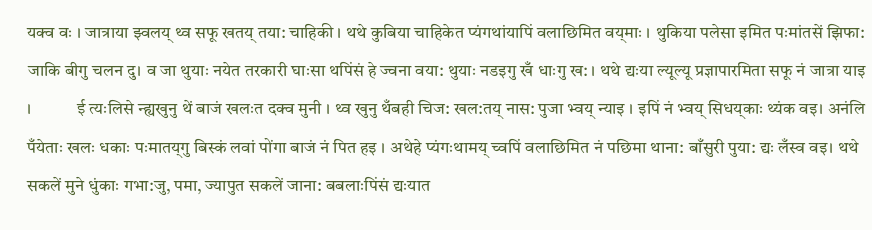यक्व वः । जात्राया झ्वलय्‌ थ्व सफू खतय्‌ तया: चाहिकी । थथे कुबिया चाहिकेत प्यंगथांयापिं वलाछिमित वय्‌माः । थुकिया पलेसा इमित पःमांतसें झिफा: जाकि बीगु चलन दु। व जा थुयाः नयेत तरकारी घाःसा थपिंसं हे ज्वना वया: थुयाः नडइगु खँ धाःगु ख: । थथे द्यःया ल्यूल्यू प्रज्ञापारमिता सफू नं जात्रा याइ ।           ई त्यःलिसे न्ह्यखुनु थें बाजं खलःत दक्व मुनी । थ्व खुनु थँबही चिज: खल:तय्‌ नास: पुजा भ्वय्‌ न्याइ । इपिं नं भ्वय्‌ सिधय्‌काः थ्यंक वइ। अनंलि पँयेताः खलः धकाः पःमातय्‌गु बिस्कं लवां पोंगा बाजं नं पित हइ । अथेहे प्यंगःथामय्‌ च्वपिं वलाछिमित नं पछिमा थाना: बाँसुरी पुया: द्यः लँस्व वइ। थथे सकलें मुने धुंकाः गभा:जु, पमा, ज्यापुत सकलें जाना: बबलाःपिंसं द्यःयात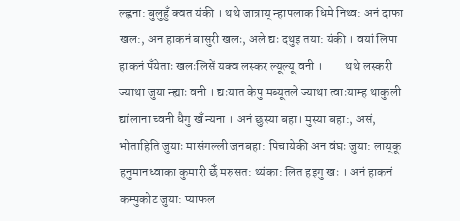ल्ह्वना: बुलुहुँ क्वत यंकी । थथे जात्राय्‌ न्हापलाक धिमे निथ्व: अनं दाफा खल:, अन हाकनं बासुरी खलः, अले द्यः दथुइ तया: यंकी । वयां लिपा हाकनं पँयेताः खलःलिसें यक्व लस्कर ल्यूल्यू वनी ।         थथे लस्करी ज्याथा जुया न्ह्याः वनी । द्यःयात केपु मब्यूतले ज्याथा त्वाःयाम्ह थाकुली द्यांलाना च्वनी धैगु खँ न्यना । अनं छुस्या बहा। मुस्या बहा:, असं, भोताहिति जुयाः मासंगल्ली जनबहा: पिचायेकी अन वंघः जुया: लाय्‌कू हनुमानध्वाका कुमारी छेँ मरुसत: थ्यंका: लित हइगु खः । अनं हाकनं कम्पुकोट जुया: प्याफल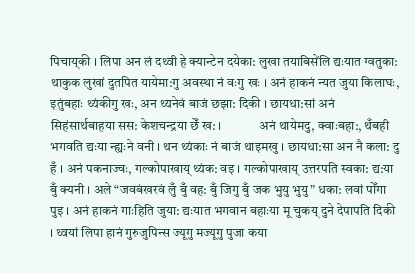पिचाय्‌की । लिपा अन लं दथ्वी हे क्यान्टेन दयेका: लुखा तयाबिसेंलि द्यःयात ग्वतुका: थाकुक लुखां दुतपित यायेमा:गु अवस्था नं वःगु खः । अनं हाकनं न्यत जुया किलाघः, इतुंबहाः थ्यंकीगु खः, अन थ्यनेवं बाजं छझा: दिकी । छायधा:सां अनं सिहंसार्थबाहया सस: केशचन्द्रया छेँ ख: ।            अनं थायेमदु, क्वाःबहा:, थँबही भगवति द्यःया न्ह्यःने वनी । थन थ्यंकाः नं बाजं थाइमखु । छायधा:सा अन नै कला: दु हँ । अनं पकनाज्वः, गल्कोपाखाय्‌ थ्यंक: वइ । गल्कोपाखाय्‌ उत्तरपति स्वका: द्य:या बुँ क्यनी । अले “जवबंखरवं लुँ बुँ वह: बुँ जिगु बुँ जक भुयु भुयु” धका: लवां पोँगा पुइ । अनं हाकनं गाःहिति जुया: द्यःयात भगवान बहाःया मू चुकय्‌ दुने देपापति दिकी । थ्वयां लिपा हानं गुरुजुपिन्स ज्यूगु मज्यूगु पुजा कया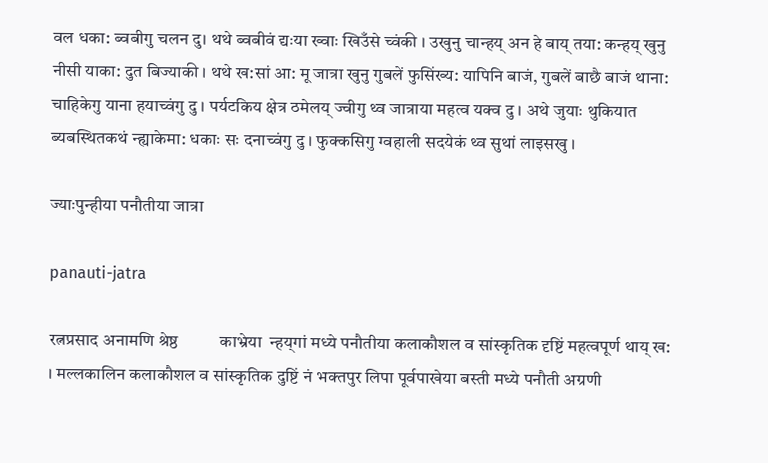वल धका: ब्वबीगु चलन दु। थथे ब्वबीवं द्यःया ख्वाः खिउँसे च्वंकी । उखुनु चान्हय्‌ अन हे बाय्‌ तया: कन्हय्‌ खुनु नीसी याका: दुत बिज्याकी । थथे ख:सां आ: मू जात्रा खुनु गुबलें फुसिंख्य: यापिनि बाजं, गुबलें बाछै बाजं थाना: चाहिकेगु याना हयाच्वंगु दु । पर्यटकिय क्षेत्र ठमेलय्‌ ज्वीगु थ्व जात्राया महत्व यक्व दु । अथे जुयाः थुकियात ब्यबस्थितकथं न्ह्याकेमा: धकाः सः दनाच्वंगु दु । फुक्कसिगु ग्वहाली सदयेकं थ्व सुथां लाइसखु ।

ज्याःपुन्हीया पनौतीया जात्रा

panauti-jatra

रत्नप्रसाद अनामणि श्रेष्ठ          काभ्रेया  न्हय्‌गां मध्ये पनौतीया कलाकौशल व सांस्कृतिक दृष्टिं महत्वपूर्ण थाय्‌ ख: । मल्लकालिन कलाकौशल व सांस्कृतिक दुष्टिं नं भक्तपुर लिपा पूर्वपाखेया बस्ती मध्ये पनौती अग्रणी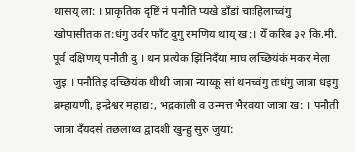थासय् ला: । प्राकृतिक दृष्टिं नं पनौति प्यखे डाँडां चाःहिलाच्वंगु खोपासीतक त:धंगु उर्वर फाँट दुगु रमणिय थाय्‌ ख:। येँ करिब ३२ कि.मी. पूर्व दक्षिणय्‌ पनौती दु । थन प्रत्येक झिंनिदँया माघ लच्छियंकं मकर मेला जुइ । पनौतिइ दच्छियंक थीथी जात्रा न्याय्कू सां थनच्वंगु तःधंगु जात्रा धइगु ब्रम्हायणी, इन्द्रेश्वर महाद्य:, भद्रकाली व उन्मत्त भैरवया जात्रा ख: । पनौती जात्रा दँयदस॑ तछलाथ्व द्वादशी खुन्हु सुरु जुया: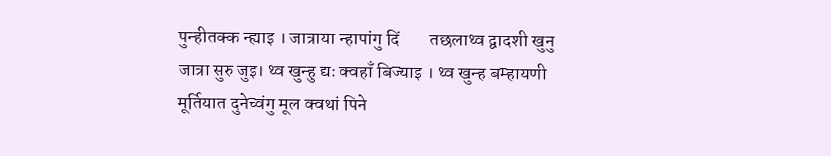पुन्हीतक्क न्ह्याइ । जात्राया न्हापांगु दिं        तछलाथ्व द्वादशी खुनु जात्रा सुरु जुइ। थ्व खुन्हु द्यः क्वहाँ बिज्याइ । थ्व खुन्ह बम्हायणी मूर्तियात दुनेच्वंगु मूल क्वथां पिने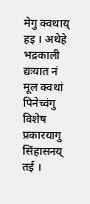मेगु क्वथाय्‌ हइ । अथेहे भद्रकाली द्यःयात नं मूल क्वथां पिनेच्वंगु विशेष प्रकारयागु सिंहासनय्‌ तई ।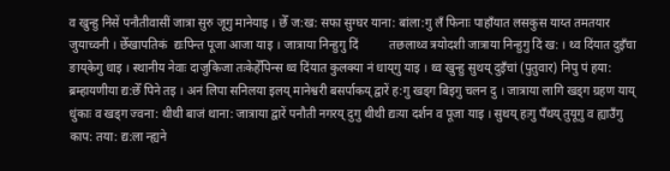व खुन्हु निसें पनौतीवासीं जात्रा सुरु जूगु मानेयाइ । छेँ ज:ख: सफा सुग्घर याना: बांला:गु लँ फिनाः पाहाँयात लसकुस याय्त तमतयार जुयाच्वनी । छेँखापतिकं  द्यःपिन्त पूजा आजा याइ । जात्राया निन्हुगु दिं          तछलाथ्व त्रयोदशी जात्राया निन्हुगु दिं ख: । थ्व दिंयात दुइँचा ङाय्‌केगु धाइ । स्थानीय नेवाः दाजुकिजा तःकेहेँपिन्स थ्व दिंयात कुलक्या नं धाय्‌गु याइ । थ्व खुन्हु सुथय्‌ दुइँचां (पुतुवार) निपु पं हया: ब्रम्हायणीया द्य:छेँ पिने तइ । अनं लिपा सनिलया इलय्‌ मानेश्वरी बसर्पाकय्‌ द्वारें ह:गु खड्ग बिइगु चलन दु । जात्राया लागि खड्ग ग्रहण याय्‌ धुंकाः व खड्ग ज्वना: थीथी बाजं थाना: जात्राया द्वारें पनौती नगरय्‌ दुगु थीथी द्यःया दर्शन व पूजा याइ । सुथय्‌ हःगु पँथय्‌ तुयूगु व ह्याउँगु काप: तया: द्य:ला न्ह्यने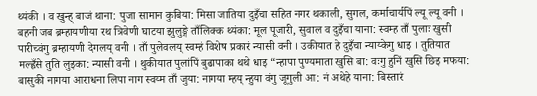थ्यंकी । व खुन्ह्‌ बाजं थाना: पुजा सामान कुबिया: मिसा जातिया दुइँचा सहित नगर थकाली, सुगल, कर्माचार्यपिं ल्यू ल्यू वनी ।         बहनी जब ब्रम्हायणीया रथ त्रिवेणी घाटया झुलुङ्गे ताँलिक्क थ्यंका: मूल पूजारी, सुवाल व दुइँचा याना: स्वम्ह ताँ पुलाः खुसी पारीच्वंगु ब्रम्हायणी देगलय्‌ वनी । ताँ पुलेवलय्‌ स्वम्हं विशेष प्रकारं न्यासी वनी । उकीयात हे दुइँचा न्याय्केगु धाइ । तुतियात मल्ह्वँसे तुति लुइका: न्यासी वनी । थुकीयात पुलांपिं बुढापाका थथे धाइ “न्हापा पुण्यमाता खुसि बा: वःगु हुनिं खुसि छिइ मफया: बासुकी नागया आराधना लिपा नाग स्वय्म ताँ जुया: नागया म्हय्‌ न्हुया वंगु जूगुली आ: नं अथेहे याना: बिस्तारं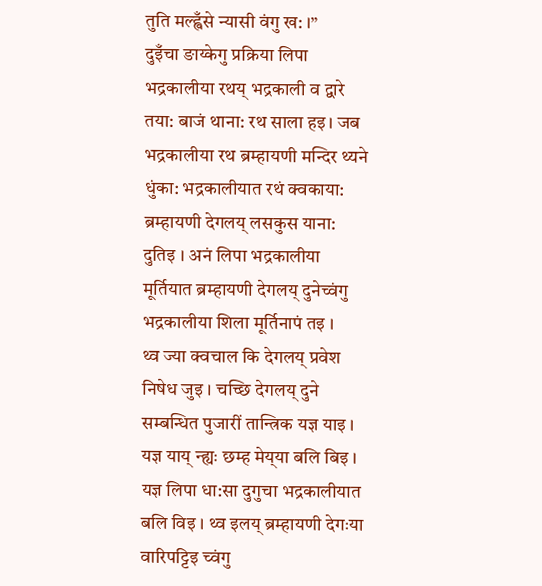तुति मल्ह्वँसे न्यासी वंगु ख: ।”       दुइँचा ङाय्केगु प्रक्रिया लिपा भद्रकालीया रथय्‌ भद्रकाली व द्वारे तया: बाजं थाना: रथ साला हइ। जब भद्रकालीया रथ ब्रम्हायणी मन्दिर थ्यने धुंका: भद्रकालीयात रथं क्वकाया: ब्रम्हायणी देगलय्‌ लसकुस याना: दुतिइ । अनं लिपा भद्रकालीया मूर्तियात ब्रम्हायणी देगलय्‌ दुनेच्वंगु भद्रकालीया शिला मूर्तिनापं तइ ।       थ्व ज्या क्वचाल कि देगलय्‌ प्रवेश निषेध जुइ । चच्छि देगलय्‌ दुने सम्बन्धित पुजारीं तान्त्रिक यज्ञ याइ । यज्ञ याय्‌ न्ह्यः छम्ह मेय्‌या बलि बिइ । यज्ञ लिपा धा:सा दुगुचा भद्रकालीयात बलि विइ । थ्व इलय्‌ ब्रम्हायणी देगःया वारिपट्टिइ च्वंगु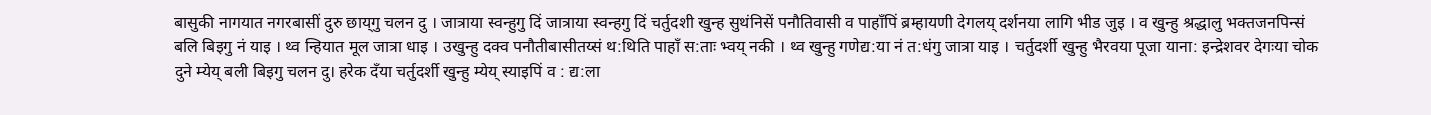बासुकी नागयात नगरबासीं दुरु छाय्‌गु चलन दु । जात्राया स्वन्हुगु दिं जात्राया स्वन्हगु दिं चर्तुदशी खुन्ह सुथंनिसें पनौतिवासी व पाहाँपिं ब्रम्हायणी देगलय्‌ दर्शनया लागि भीड जुइ । व खुन्हु श्रद्धालु भक्तजनपिन्सं बलि बिइगु नं याइ । थ्व न्हियात मूल जात्रा धाइ । उखुन्हु दक्व पनौतीबासीतय्सं थ:थिति पाहाँ स:ताः भ्वय्‌ नकी । थ्व खुन्हु गणेद्य:या नं त:धंगु जात्रा याइ । चर्तुदर्शी खुन्हु भैरवया पूजा याना: इन्द्रेशवर देगःया चोक दुने म्येय्‌ बली बिइगु चलन दु। हरेक दँया चर्तुदर्शी खुन्हु म्येय्‌ स्याइपिं व : द्य:ला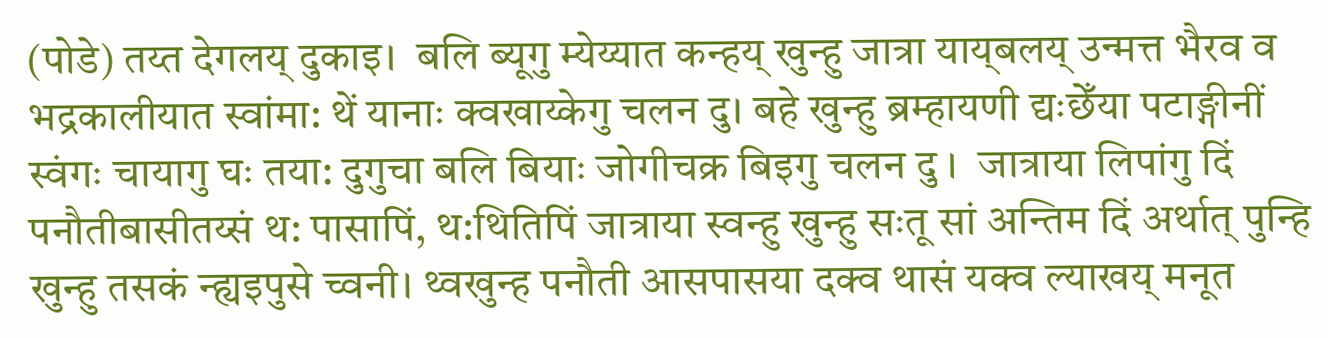(पोडे) तय्त देगलय्‌ दुकाइ।  बलि ब्यूगु म्येय्यात कन्हय्‌ खुन्हु जात्रा याय्‌बलय्‌ उन्मत्त भैरव व भद्रकालीयात स्वांमा: थें यानाः क्वखाय्केगु चलन दु। बहे खुन्हु ब्रम्हायणी द्यःछेँया पटाङ्गीनीं स्वंगः चायागु घः तया: दुगुचा बलि बियाः जोगीचक्र बिइगु चलन दु ।  जात्राया लिपांगु दिं       पनौतीबासीतय्सं थ: पासापिं, थ:थितिपिं जात्राया स्वन्हु खुन्हु सःतू सां अन्तिम दिं अर्थात्‌ पुन्हि खुन्हु तसकं न्ह्यइपुसे च्वनी। थ्वखुन्ह पनौती आसपासया दक्व थासं यक्व ल्याखय्‌ मनूत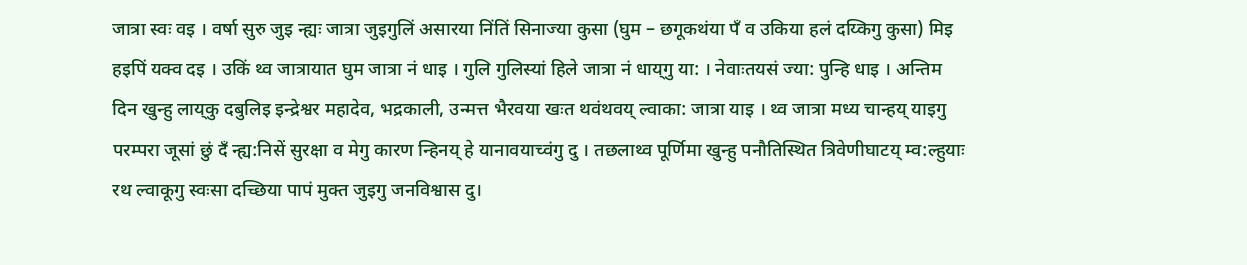जात्रा स्वः वइ । वर्षा सुरु जुइ न्ह्यः जात्रा जुइगुलिं असारया निंतिं सिनाज्या कुसा (घुम – छगूकथंया पँ व उकिया हलं दय्किगु कुसा) मिइ हइपिं यक्व दइ । उकिं थ्व जात्रायात घुम जात्रा नं धाइ । गुलि गुलिस्यां हिले जात्रा नं धाय्‌गु या: । नेवाःतयसं ज्या: पुन्हि धाइ । अन्तिम दिन खुन्हु लाय्‌कु दबुलिइ इन्द्रेश्वर महादेव, भद्रकाली, उन्मत्त भैरवया खःत थवंथवय्‌ ल्वाका: जात्रा याइ । थ्व जात्रा मध्य चान्हय्‌ याइगु परम्परा जूसां छुं दँ न्ह्य:निसें सुरक्षा व मेगु कारण न्हिनय्‌ हे यानावयाच्वंगु दु । तछलाथ्व पूर्णिमा खुन्हु पनौतिस्थित त्रिवेणीघाटय्‌ म्व:ल्हुयाः रथ ल्वाकूगु स्वःसा दच्छिया पापं मुक्त जुइगु जनविश्वास दु।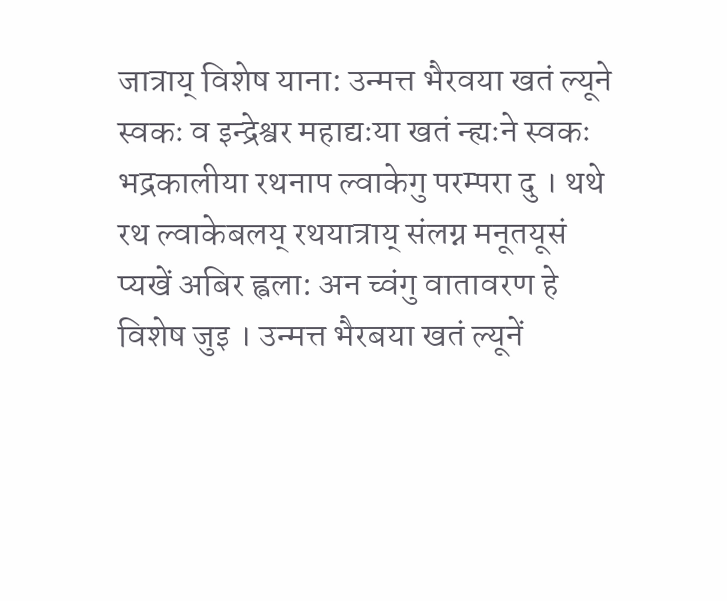जात्राय्‌ विशेष याना: उन्मत्त भैरवया खतं ल्यूने स्वकः व इन्द्रेश्वर महाद्यःया खतं न्ह्यःने स्वकः भद्रकालीया रथनाप ल्वाकेगु परम्परा दु । थथे रथ ल्वाकेबलय्‌ रथयात्राय्‌ संलग्न मनूतयूसं प्यखें अबिर ह्वला: अन च्वंगु वातावरण हे विशेष जुइ । उन्मत्त भैरबया खतं ल्यूनें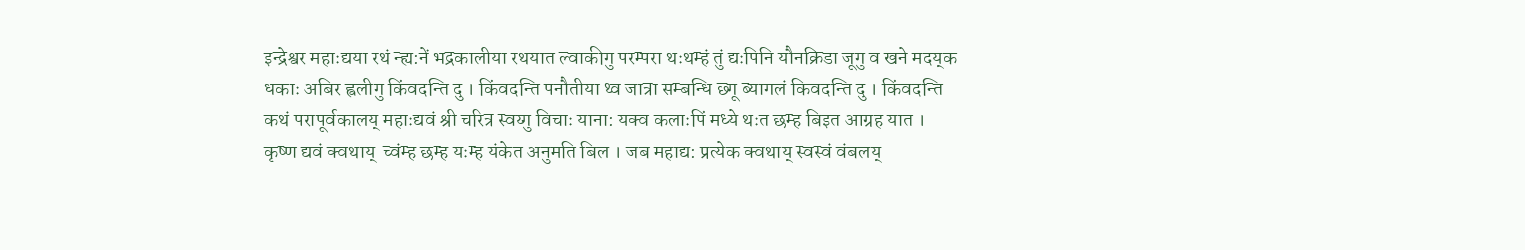इन्द्रेश्वर महाःद्यया रथं न्ह्य:नें भद्रकालीया रथयात ल्वाकीगु परम्परा थःथम्हं तुं द्यःपिनि यौनक्रिडा जूगु व खने मदय्‌क धकाः अबिर ह्वलीगु किंवदन्ति दु । किंवदन्ति पनौतीया थ्व जात्रा सम्बन्धि छ्गू ब्यागलं किवदन्ति दु । किंवदन्ति कथं परापूर्वकालय्‌ महाःद्यवं श्री चरित्र स्वय्गु विचाः याना: यक्व कलाःपिं मध्ये थःत छम्ह बिइत आग्रह यात । कृष्ण द्यवं क्वथाय्‌  च्वंम्ह छम्ह यःम्ह यंकेत अनुमति बिल । जब महाद्य: प्रत्येक क्वथाय्‌ स्वस्वं वंबलय्‌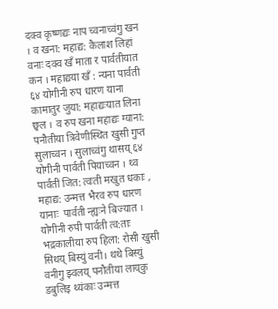दक्व कृष्णद्यः नाप च्वनाच्वंगु खन । व खना: महाद्य: कैलाश लिहां वनाः दक्व खँ माता र पार्वतीयात कन । महाद्यया खँ : न्यना पार्वती ६४ योगीनी रुप धारण याना कामातुर जुया: महाद्यःयात लिना छ्वल । व रुप खना महाद्यः ग्याना: पनौतीया त्रिवेणीस्थित खुसी गुप्त सुलाच्वन । सुलाच्वंगु थासय्‌ ६४ योगीनी पार्वती पियाच्वन । थ्व पार्वतीं जित: त्वःती मखुत धकाः , महाद्य: उन्मत्त भैरव रुप धारण यानाः  पार्वती न्ह्यःने बिज्यात । योगीनी रुपी पार्वती त्व:ताः भद्रकालीया रुप हिला: रोसी खुसी सिथय्‌ बिस्युं वनी। थथे बिस्युं वनीगु झ्वलय्‌ पनौतीया लाय्‌कु डबुलिइ थ्यंकाः उन्मत्त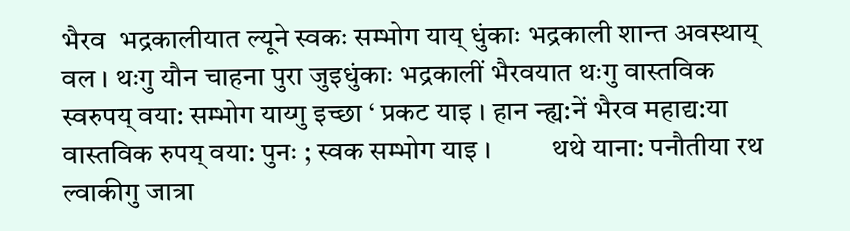भैरव  भद्रकालीयात ल्यूने स्वकः सम्भोग याय्‌ धुंकाः भद्रकाली शान्त अवस्थाय्‌ वल । थःगु यौन चाहना पुरा जुइधुंकाः भद्रकालीं भैरवयात थःगु वास्तविक स्वरुपय्‌ वया: सम्भोग याय्गु इच्छा ‘ प्रकट याइ । हान न्ह्य:नें भैरव महाद्य:या वास्तविक रुपय्‌ वया: पुनः ; स्वक सम्भोग याइ ।         थथे याना: पनौतीया रथ ल्वाकीगु जात्रा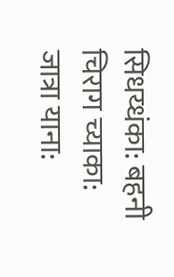सिधय्धंका: बहनी चिराग च्याका: जात्रा याना: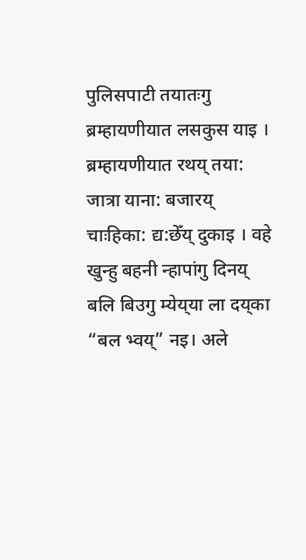पुलिसपाटी तयातःगु ब्रम्हायणीयात लसकुस याइ । ब्रम्हायणीयात रथय्‌ तया: जात्रा याना: बजारय्‌ चाःहिका: द्य:छेँय्‌ दुकाइ । वहे खुन्हु बहनी न्हापांगु दिनय्‌ बलि बिउगु म्येय्‌या ला दय्‌का “बल भ्वय्‌” नइ। अले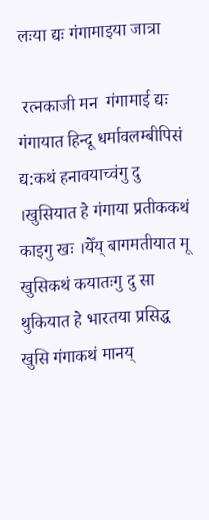लःया द्यः गंगामाइया जात्रा

 रत्नकाजी मन  गंगामाई द्यः  गंगायात हिन्दू धर्मावलम्बीपिसं द्य:कथं हनावयाच्वंगु दु ।खुसियात हे गंगाया प्रतीककथं काइगु खः ।येँय्‌ बागमतीयात मू खुसिकथं कयातःगु दु सा थुकियात हे भारतया प्रसिद्ध खुसि गंगाकथं मानय्‌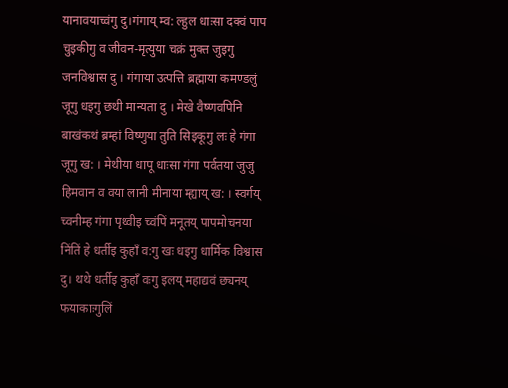यानावयाच्वंगु दु।गंगाय्‌ म्व: ल्हुल धाःसा दक्वं पाप चुइकीगु व जीवन-मृत्युया चक्रं मुक्त जुइगु जनविश्वास दु । गंगाया उत्पत्ति ब्रह्माया कमण्डलुं जूगु धइगु छथी मान्यता दु । मेखे वैष्णवपिनि बाखंकथं ब्रम्हां विष्णुया तुति सिइकूगु लः हे गंगा जूगु ख: । मेथीया धापू धाःसा गंगा पर्वतया जुजु हिमवान व वया लानी मीनाया म्ह्याय्‌ ख: । स्वर्गय्‌ च्वनीम्ह गंगा पृथ्वीइ च्वंपिं मनूतय्‌ पापमोचनया निंतिं हे धर्तीइ कुहाँ व:गु खः धइगु धार्मिक विश्वास दु। थथे धर्तीइ कुहाँ वःगु इलय्‌ महाद्यवं छ्यनय्‌ फयाकाःगुलिं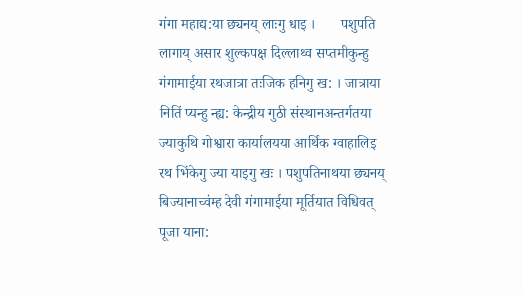गंगा महाद्य:या छ्यनय्‌ लाःगु धाइ ।       पशुपति लागाय्‌ असार शुल्कपक्ष दिल्लाथ्व सप्तमीकुन्हु गंगामाईया रथजात्रा तःजिक हनिगु ख: । जात्राया नितिं प्यन्हु न्ह्य: केन्द्रीय गुठी संस्थानअन्तर्गतया ज्याकुथि गोश्वारा कार्यालयया आर्थिक ग्वाहालिइ रथ भिंकेगु ज्या याइगु खः । पशुपतिनाथया छ्यनय् बिज्यानाच्वंम्ह देवी गंगामाईया मूर्तियात विधिवत्‌ पूजा याना: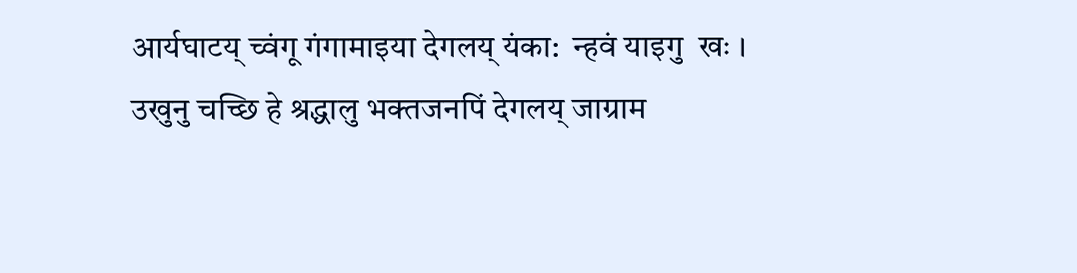आर्यघाटय्‌ च्वंगू गंगामाइया देगलय्‌ यंका:  न्हवं याइगु  खः । उखुनु चच्छि हे श्रद्धालु भक्तजनपिं देगलय्‌ जाग्राम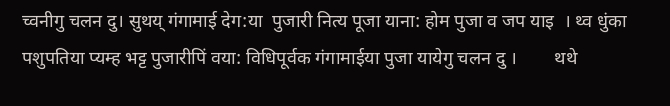च्वनीगु चलन दु। सुथय्‌ गंगामाई देग:या  पुजारी नित्य पूजा याना: होम पुजा व जप याइ  । थ्व धुंका पशुपतिया प्यम्ह भट्ट पुजारीपिं वया: विधिपूर्वक गंगामाईया पुजा यायेगु चलन दु ।        थथे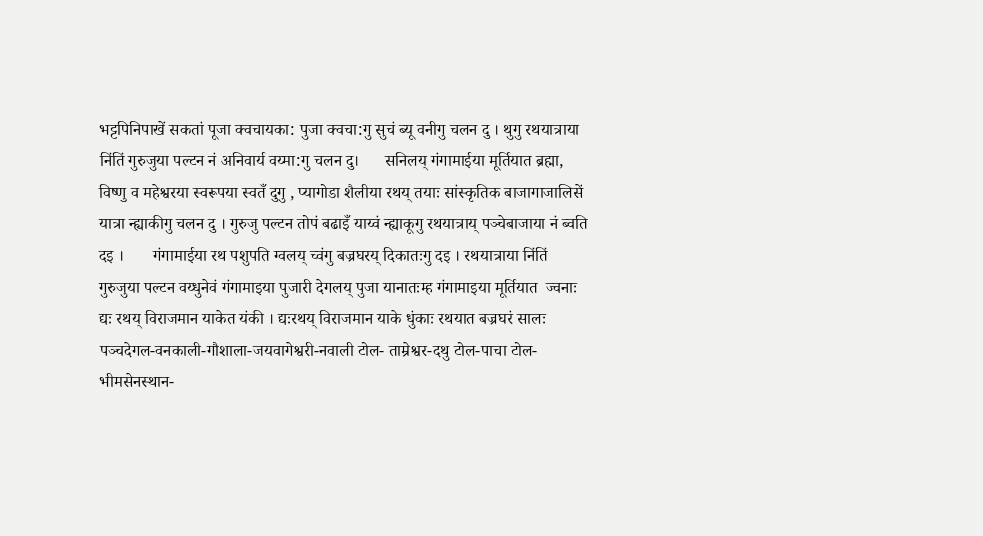भट्टपिनिपाखें सकतां पूजा क्वचायका: पुजा क्वचा:गु सुचं ब्यू वनीगु चलन दु । थुगु रथयात्राया निंतिं गुरुजुया पल्टन नं अनिवार्य वय्मा:गु चलन दु।      सनिलय्‌ गंगामाईया मूर्तियात ब्रह्मा, विष्णु व महेश्वरया स्वरूपया स्वतँ दुगु , प्यागोडा शैलीया रथय्‌ तयाः सांस्कृतिक बाजागाजालिसें यात्रा न्ह्याकीगु चलन दु । गुरुजु पल्टन तोपं बढाइँ याय्वं न्ह्याकूगु रथयात्राय्‌ पञ्चेबाजाया नं ब्वति दइ ।       गंगामाईया रथ पशुपति ग्वलय्‌ च्वंगु बज्रघरय्‌ दिकातःगु दइ । रथयात्राया निंतिं गुरुजुया पल्टन वय्धुनेवं गंगामाइया पुजारी देगलय्‌ पुजा यानातःम्ह गंगामाइया मूर्तियात  ज्वनाः द्यः रथय्‌ विराजमान याकेत यंकी । द्यःरथय् विराजमान याके धुंकाः रथयात बज्रघरं सालः पञ्चदेगल-वनकाली-गौशाला-जयवागेश्वरी-नवाली टोल- ताम्रेश्वर-दथु टोल-पाचा टोल-भीमसेनस्थान-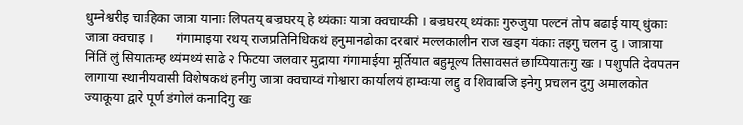धुम्नेश्वरीइ चाःहिका जात्रा यानाः लिपतय्‌ बज्रघरय् हे थ्यंकाः यात्रा क्वचाय्की । बज्रघरय् थ्यंकाः गुरुजुया पल्टनं तोप बढाई याय्‌ धुंकाः जात्रा क्वचाइ ।       गंगामाइया रथय् राजप्रतिनिधिकथं हनुमानढोका दरबारं मल्लकालीन राज खड्ग यंकाः तइगु चलन दु । जात्राया निंतिं लुं सियातःम्ह थ्यंमथ्यं साढे २ फिटया जलवार मुद्राया गंगामाईया मूर्तियात बहुमूल्य तिसावसतं छाय्पियातःगु खः । पशुपति देवपतन लागाया स्थानीयवासी विशेषकथं हनीगु जात्रा क्वचाय्वं गोश्वारा कार्यालयं हाम्वःया लद्दु व शिवाबजि इनेगु प्रचलन दुगु अमालकोत ज्याकूया द्वारे पूर्ण डंगोलं कनादिगु खः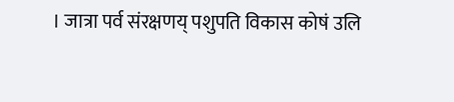। जात्रा पर्व संरक्षणय् पशुपति विकास कोषं उलि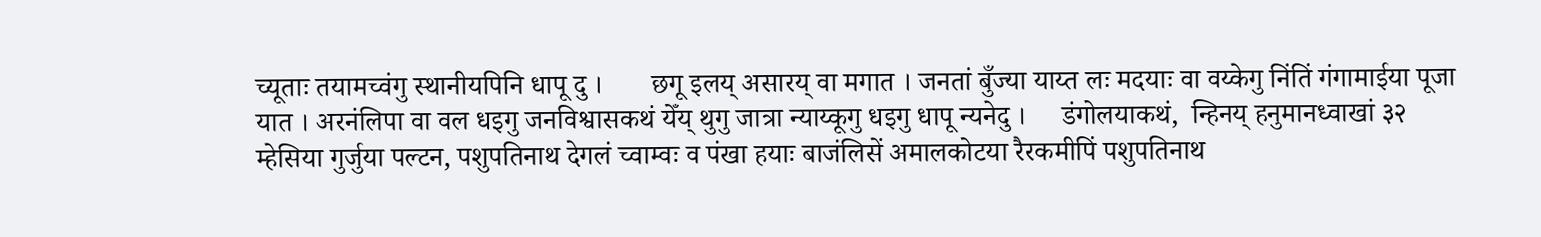च्यूताः तयामच्वंगु स्थानीयपिनि धापू दु ।       छगू इलय्‌ असारय्‌ वा मगात । जनतां बुँज्या याय्त लः मदयाः वा वय्केगु निंतिं गंगामाईया पूजा यात । अरनंलिपा वा वल धइगु जनविश्वासकथं येँय्‌ थुगु जात्रा न्याय्कूगु धइगु धापू न्यनेदु ।     डंगोलयाकथं,  न्हिनय्‌ हनुमानध्वाखां ३२ म्हेसिया गुर्जुया पल्टन, पशुपतिनाथ देगलं च्वाम्वः व पंखा हयाः बाजंलिसें अमालकोटया रैरकमीपिं पशुपतिनाथ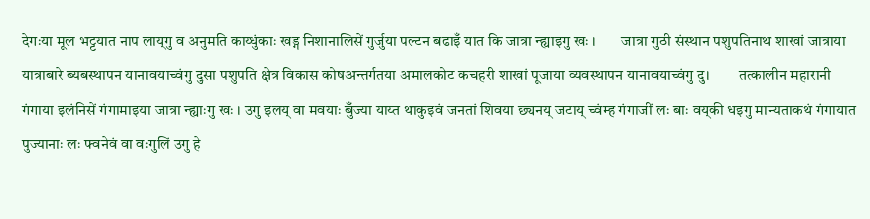देगःया मूल भट्टयात नाप लाय्‌गु व अनुमति काय्धुंकाः खड्ग निशानालिसें गुर्जुया पल्टन बढाइँ यात कि जात्रा न्ह्याइगु खः ।       जात्रा गुठी संस्थान पशुपतिनाथ शाखां जात्राया यात्राबारे ब्यबस्थापन यानावयाच्वंगु दुसा पशुपति क्षेत्र विकास कोषअन्तर्गतया अमालकोट कचहरी शाखां पूजाया व्यवस्थापन यानावयाच्वंगु दु।        तत्कालीन महारानी गंगाया इलंनिसें गंगामाइया जात्रा न्ह्याःगु खः । उगु इलय्‌ वा मवयाः बुँज्या याय्त थाकुइवं जनतां शिवया छ्यनय्‌ जटाय्‌ च्वंम्ह गंगाजीं लः बाः वय्‌की धइगु मान्यताकथं गंगायात पुज्यानाः लः फ्वनेवं वा वःगुलिं उगु हे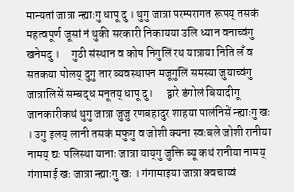मान्यतां जात्रा न्ह्याःगु धापू दु । थुगु जात्रा परम्परागत रूपय्‌ तसकं महत्वपूर्ण जूसां नं थुकी सरकारी निकायया उलि ध्यान वनाच्वंगु खनेमदु ।     गुठी संस्थान व कोष निगुलिं रथ यात्राया निति लँ व सतकया पोलय्‌ दुगु तार व्यवस्थापन मजूगुलिं समस्या जुयाच्वंगु जात्रालिसें सम्बद्ध मनूतय्‌ धापू दु।      द्वारे डंगोलं बियादीगू जानकारीकथं थुगु जात्रा जुजु रणबहादुर शाहया पालंनिसें न्ह्याःगु खः । उगु इलय्‌ लानी तसकं मफुगु व जोशी क्यना स्वःबले जोशी रानीया नामय्‌ द्यः पलिस्था यानाः जात्रा याय्‌गु जुक्ति ब्यू कथं रानीया नामय्‌ गंगामाई खः जात्रा न्ह्याःगु खः । गंगामाइया जात्रा क्वचाय्वं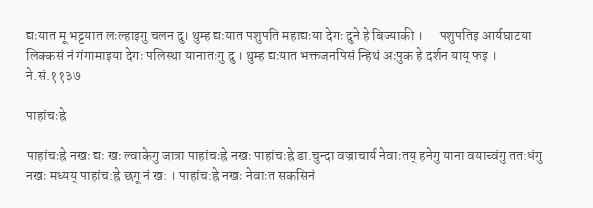द्यःयात मू भट्टयात लःल्हाइगु चलन दु। थुम्ह द्यःयात पशुपति महाद्यःया देगः दुने हे बिज्याकी ।      पशुपतिइ आर्यघाटया लिक्कसं नं गंगामाइया देगः पलिस्था यानातःगु दु । थुम्ह द्यःयात भक्तजनपिसं न्हिथं अःपुक हे दर्शन याय्‌ फइ । ने.सं.११३७

पाहांचःह्रे

पाहांचःह्रे नखः द्यः खः ल्वाकेगु जात्रा पाहांचःह्रे नखः पाहांचःह्रे डा.चुन्दा वज्राचार्य नेवाःतय्‌ हनेगु याना वयाच्वंगु तत:धंगु नखः मध्यय्‌ पाहांच:ह्रे छगू नं ख: । पाहांच:ह्रे नखः नेवाःत सकसिनं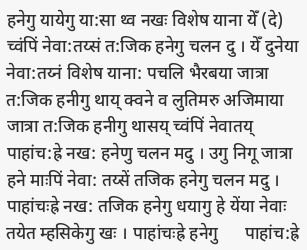हनेगु यायेगु या:सा थ्व नखः विशेष याना येँ (दे) च्वंपिं नेवा:तय्सं त:जिक हनेगु चलन दु । येँ दुनेया नेवा:तय्नं विशेष याना: पचलि भैरबया जात्रा त:जिक हनीगु थाय्‌ क्वने व लुतिमरु अजिमाया जात्रा त:जिक हनीगु थासय्‌ च्वंपिं नेवातय्‌ पाहांच:ह्रे नख: हनेणु चलन मदु । उगु निगू जात्रा हने माःपिं नेवा: तय्सें तजिक हनेगु चलन मदु । पाहांचःह्रे नख: तजिक हनेगु धयागु हे येंया नेवाः तयेत म्हसिकेगु खः । पाहांचःह्रे हनेगु      पाहांच:ह्रे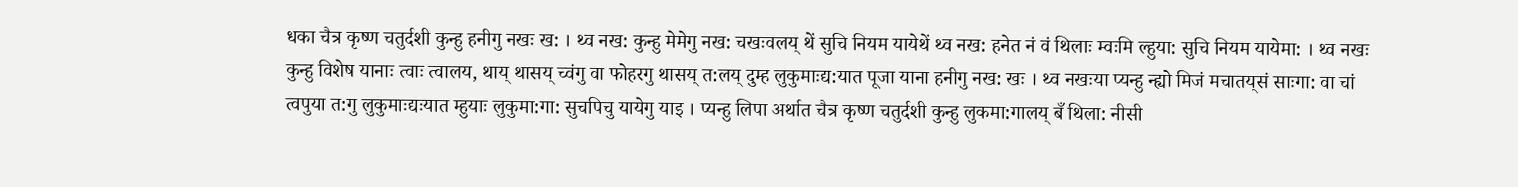धका चैत्र कृष्ण चतुर्दशी कुन्हु हनीगु नखः ख: । थ्व नख: कुन्हु मेमेगु नख: चखःवलय्‌ थें सुचि नियम यायेथें थ्व नख: हनेत नं वं थिलाः म्वःमि ल्हुया: सुचि नियम यायेमा: । थ्व नखः कुन्हु विशेष यानाः त्वाः त्वालय, थाय्‌ थासय् च्वंगु वा फोहरगु थासय्‌ त:लय्‌ दुम्ह लुकुमाःद्य:यात पूजा याना हनीगु नख: खः । थ्व नखःया प्यन्हु न्ह्यो मिजं मचातय्‌सं साःगा: वा चां त्वपुया त:गु लुकुमाःद्यःयात म्हुयाः लुकुमा:गा: सुचपिचु यायेगु याइ । प्यन्हु लिपा अर्थात चैत्र कृष्ण चतुर्दशी कुन्हु लुकमा:गालय्‌ बँ थिला: नीसी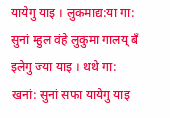यायेगु याइ । लुकमाद्य:या गा: सुनां म्हुल वंहे लुकुमा गालय्‌ बँ इलेगु ज्या याइ । थथे गा: खनां: सुनां सफा यायेगु याइ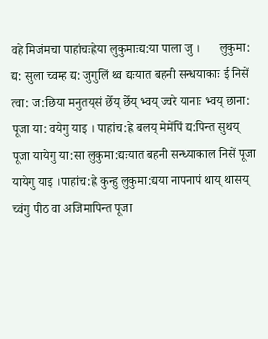वहे मिजंमचा पाहांचःह्रेया लुकुमाःद्य:या पाला जु ।      लुकुमा: द्य: सुला च्वम्ह द्य: जुगुलिं थ्व द्यःयात बहनी सन्धयाकाः ई निसें त्वा: ज:छिया मनुतय्‌सं छेँय्‌ छेँय्‌ भ्वय्‌ ज्वरे यानाः भ्वय्‌ छाना: पूजा या: वयेगु याइ । पाहांच:ह्रे बलय्‌ मेमेंपिं द्य:पिन्त सुथय्‌ पूजा यायेगु या:सा लुकुमा:द्यःयात बहनी सन्ध्याकाल निसें पूजा यायेगु याइ ।पाहांच:ह्रे कुन्हु लुकुमा:द्यया नापनापं थाय् थासय्‌ च्वंगु पीठ वा अजिमापिन्त पूजा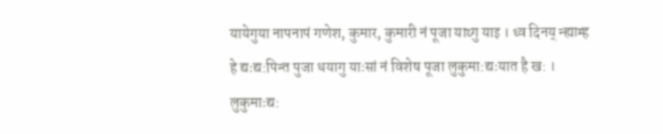यायेगुया नापनापं गणेश, कुमार, कुमारी नं पूजा याय्गु याइ । थ्व दिनय्‌ न्ह्याम्ह हे द्यःद्य:पिन्त पुजा धयागु याःसां नं विशेष पूजा लुकुमा:द्यःयात है ख: ।      लुकुमाःद्य: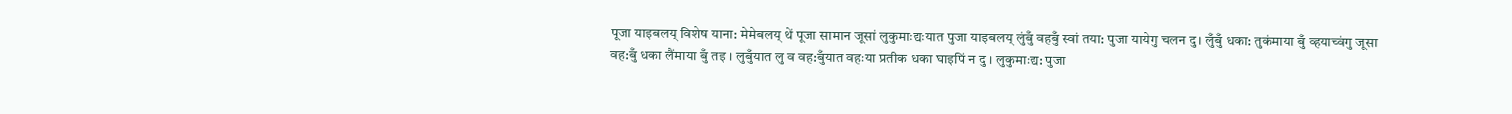पूजा याइबलय् विशेष याना: मेमेबलय् थें पूजा सामान जूसां लुकुमाःद्यःयात पुजा याइबलय्‌ लुंबुँ वहबुँ स्वां तया: पुजा यायेगु चलन दु। लुँबुँ धका: तुकंमाया बुँ व्हयाच्वंगु जूसा वह:बुँ धका लैंमाया बुँ तइ । लुबुँयात लु व वह:बुँयात वहःया प्रतीक धका घाइपिं न दु । लुकुमाःद्य: पुजा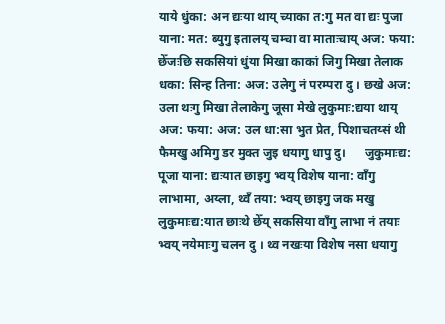याये धुंका: अन द्यःया थाय्‌ च्याका त:गु मत वा द्यः पुजा याना: मत: ब्युगु इतालय्‌ चम्चा वा माताःचाय् अज: फया: छेँजःछि सकसियां धुंया मिखा काकां जिगु मिखा तेलाक धका: सिन्ह तिना: अज: उलेगु नं परम्परा दु । छखे अज: उला थःगु मिखा तेलाकेगु जूसा मेखे लुकुमाः:द्यया थाय्‌ अज: फया: अज: उल धा:सा भुत प्रेत, पिशाचतय्सं थी फैमखु अमिगु डर मुक्त जुइ धयागु‌ धापु दु।      जुकु‌माःद्य: पूजा याना: द्यःयात छाइगु भ्वय्‌ विशेष याना: वाँगु लाभामा, अय्ला, थ्वँ तया: भ्वय्‌ छाइगु जक मखु लुकुमाःद्य:यात छाःथे छेँय्‌ सकसिया वाँगु लाभा नं तयाः भ्वय्‌ नयेमाःगु चलन दु । थ्व नखःया विशेष नसा धयागु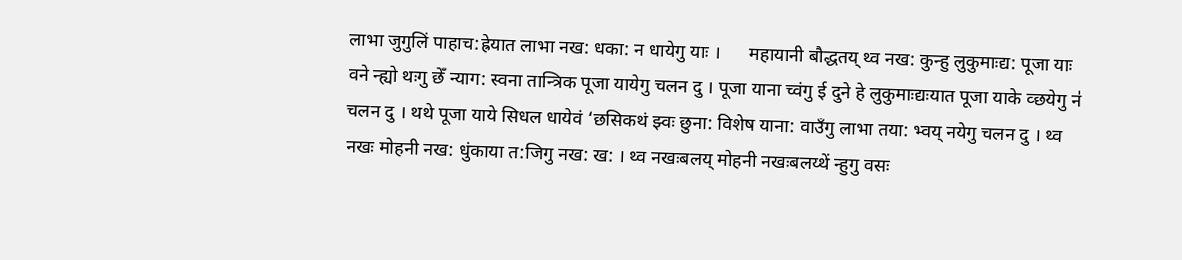लाभा जुगुलिं पाहाच:ह्रेयात लाभा नख: धका: न धायेगु याः ।      महायानी बौद्धतय्‌ थ्व नख: कुन्हु लुकुमाःद्य: पूजा याः वने न्ह्यो थःगु छेँ न्याग: स्वना तान्त्रिक पूजा यायेगु चलन दु । पूजा याना च्वंगु ई दुने हे लुकुमाःद्यःयात पूजा याके व्छयेगु न॑ चलन दु । थथे पूजा याये सिधल धायेवं ‘छसिकथं झ्वः छुना: विशेष याना: वाउँगु लाभा तया: भ्वय्‌ नयेगु चलन दु । थ्व नखः मोहनी नख: धुंकाया त:जिगु नख: ख: । थ्व नखःबलय्‌ मोहनी नखःबलय्थें न्हुगु वसः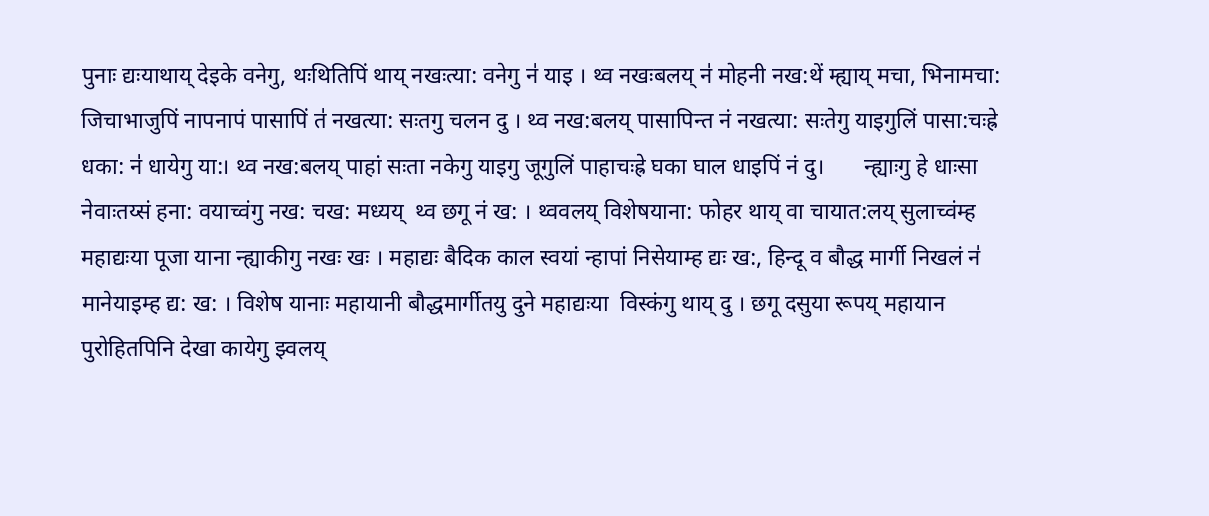पुनाः द्यःयाथाय्‌ देइके वनेगु, थःथितिपिं थाय्‌ नखःत्या: वनेगु न॑ याइ । थ्व नखःबलय्‌ न॑ मोहनी नख:थें म्ह्याय्‌ मचा, भिनामचा: जिचाभाजुपिं नापनापं पासापिं त॑ नखत्या: सःतगु चलन दु । थ्व नख:बलय्‌ पासापिन्त नं नखत्या: सःतेगु‌ याइगुलिं पासा:चःह्रे धका: न॑ धायेगु या:। थ्व नख:बलय्‌ पाहां सःता नकेगु याइगु जूगुलिं पाहाचःह्रे घका घाल धाइपिं नं दु।       न्ह्याःगु हे धाःसा नेवाःतय्सं हना: वयाच्वंगु नख: चख: मध्यय्‌  थ्व छगू नं ख: । थ्ववलय्‌ विशेषयाना: फोहर थाय्‌ वा चायात:लय्‌ सुलाच्वंम्ह महाद्यःया पूजा याना न्ह्याकीगु नखः खः । महाद्यः बैदिक काल स्वयां न्हापां निसेयाम्ह द्यः ख:, हिन्दू व बौद्ध मार्गी निखलं न॑ मानेयाइम्ह द्य: ख: । विशेष यानाः महायानी बौद्धमार्गीतयु दुने महाद्यःया  विस्कंगु थाय्‌ दु । छगू दसुया रूपय्‌ महायान पुरोहितपिनि देखा कायेगु झ्वलय्‌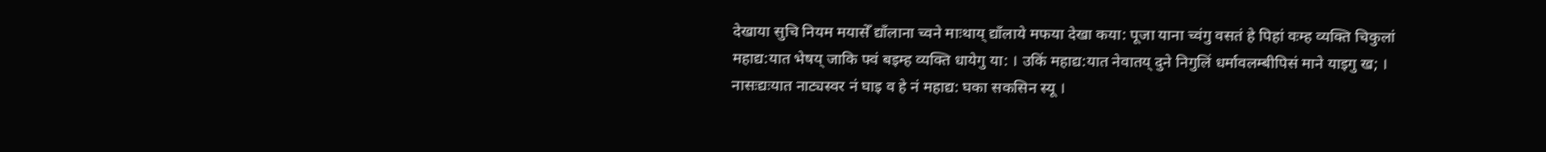देखाया सुचि नियम मयासेँ द्याँलाना च्वने माःथाय्‌ द्याँलाये मफया देखा कया: पूजा याना च्वंगु वसतं हे पिहां वःम्ह व्यक्ति चिकुलां महाद्य:यात भेषय्‌ जाकि फ्वं बइम्ह व्यक्ति धायेगु या: । उकिं महाद्य:यात नेवातय्‌ दुने निगुलिं धर्मावलम्बीपिसं माने याइगु ख; । नासःद्यःयात नाट्यस्वर नं घाइ व हे नं महाद्य: घका सकसिन स्यू‌ ।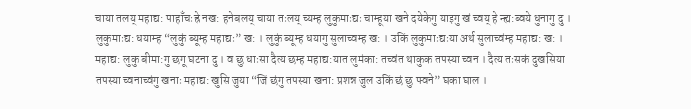चाया तलय्‌ महाद्य: पाहाँचःह्रे नख: हनेबलय्‌ चाया तःलय्‌ च्यम्ह लुकुमाःद्यः चाम्हूया खने दयेकेगु याइगु खं च्वय् हे न्ह्य:ब्वये धुनागु दु । लुकुमाःद्य: धयाम्ह “लुकुं ब्यूम्ह महाद्यः” ख: । लुकुं ब्यूम्ह धयागु सुलाच्वम्ह ख: । उकिं लुकुमाःद्यःया अर्थ सुलाच्वंम्ह महाद्य: ख: । महाद्य: लुकु बीमा:गु छगू घटना दु । व छु धाःसा दैत्य छम्ह महाद्य:यात लुमंका: तच्वंत थाकुक तपस्या च्वन । दैत्य तःसकं दुखसिया तपस्या च्वनाच्वंगु खनाः महाद्य: खुसि जुया “जिं छंगु तपस्या खना: प्रशन्न जुल उकिं छं छु फ्वने” घका घाल ।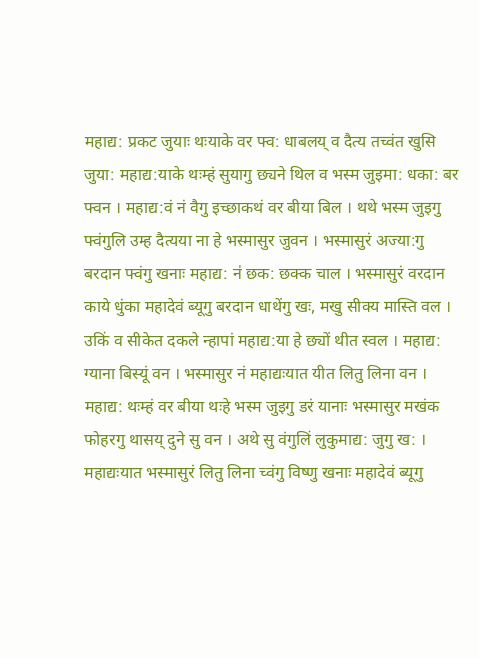महाद्य: प्रकट जुयाः थःयाके वर फ्व: धाबलय्‌ व दैत्य तच्वंत खुसि जुया: महाद्य:याके थःम्हं सुयागु छ्यने थिल व भस्म जुइमा: धका: बर फ्वन । महाद्य:वं नं वैगु इच्छाकथं वर बीया बिल । थथे भस्म जुइगु फ्वंगुलि उम्ह दैत्यया ना हे भस्मासुर जुवन । भस्मासुरं अज्या:गु बरदान फ्वंगु खनाः महाद्य: न॑ छक: छक्क चाल । भस्मासुरं वरदान काये धुंका महादेवं ब्यूगु बरदान धाथेंगु खः, मखु सीक्य मास्ति वल । उकिं व सीकेत दकले न्हापां महाद्य:या हे छ्यों थीत स्वल । महाद्य: ग्याना बिस्यूं वन । भस्मासुर नं महाद्यःयात यीत लितु लिना वन । महाद्य: थःम्हं वर बीया थःहे भस्म जुइगु डरं यानाः भस्मासुर मखंक फोहरगु थासय्‌ दुने सु वन । अथे सु वंगुलिं लुकुमाद्य: जुगु ख: । महाद्यःयात भस्मासुरं लितु लिना च्वंगु विष्णु खनाः महादेवं ब्यूगु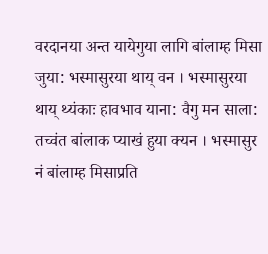वरदानया अन्त यायेगुया लागि बांलाम्ह मिसा जुया: भस्मासुरया थाय्‌ वन । भस्मासुरया थाय्‌ थ्यंकाः हावभाव याना: वैगु मन साला: तच्वंत बांलाक प्याखं हुया क्यन । भस्मासुर नं बांलाम्ह मिसाप्रति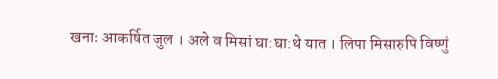खनाः आकर्षित जुल । अले व मिसां घा:घा:थे यात । लिपा मिसारुपि विष्णुं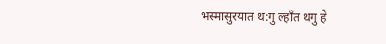भस्मासुरयात थ:गु ल्हाँत थगु हे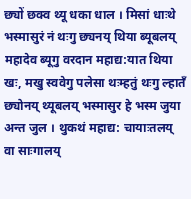छ्यों छक्व थ्यू धका धाल । मिसां धाःथे भस्मासुरं नं थःगु छ्यनय्‌ थिया ब्यूबलय्‌ महादेव ब्यूगु वरदान महाद्य:यात थिया खः, मखु स्ववेगु पलेसा थःम्हतुं थःगु ल्हातँ छ्योनय्‌ थ्यूबलय्‌ भस्मासुर हे भस्म जुया अन्त जुल । थुकथं महाद्य: चायाःतलय्‌ वा साःगालय्‌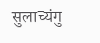सुलाच्यंगु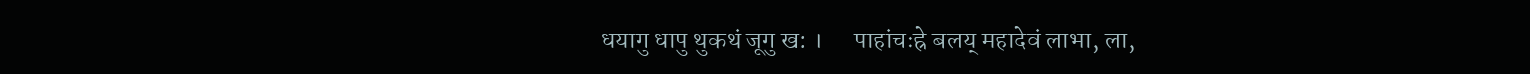धयागु धापु थुकथं जूगु ख: ।      पाहांचःह्रे बलय्‌ महादेवं लाभा, ला,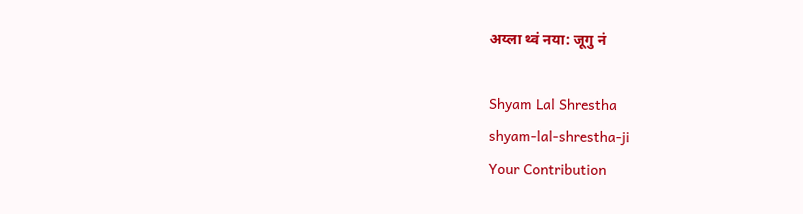अय्ला थ्वं नया: जूगु नं

Shyam Lal Shrestha
shyam-lal-shrestha-ji
Your Contribution